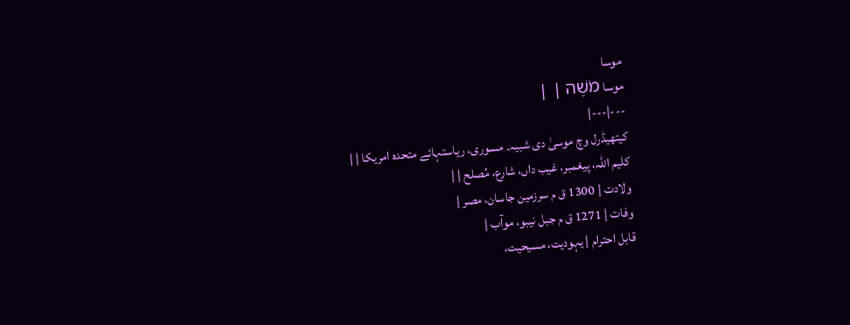موسا
موسا מֹשֶׁה | |
---|---|
کیتھیڈرل وچ موسیٰ دی شبیہ۔ مسوری، ریاستہائے متحدہ امریکا | |
كليم اللہ، پیغمبر، غیب داں، شارع، مُصلح | |
ولادت | 1300 ق م سرزمین جاسان، مصر |
وفات | 1271 ق م جبل نیبو، موآب |
قابل احترام | یہودیت، مسیحیت،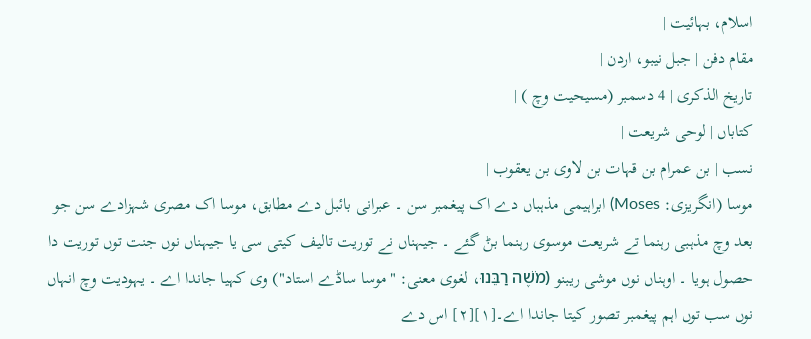اسلام، بہائیت |
مقام دفن | جبل نیبو، اردن |
تاريخ الذكرى | 4 دسمبر (مسیحیت وچ ) |
کتاباں | لوحی شریعت |
نسب | بن عمرام بن قہات بن لاوی بن یعقوب |
موسا (انگریزی: Moses) ابراہیمی مذہباں دے اک پیغمبر سن ۔ عبرانی بائبل دے مطابق، موسا اک مصری شہزادے سن جو بعد وچ مذہبی رہنما تے شریعت موسوی رہنما بݨ گئے ۔ جیہناں نے توریت تالیف کيتی سی یا جیہناں نوں جنت توں توریت دا حصول ہويا ۔ اوہناں نوں موشی ریبنو (מֹשֶׁה רַבֵּנוּ، لغوی معنی: "موسا ساڈے استاد") وی کہیا جاندا اے ۔ یہودیت وچ انہاں نوں سب توں اہم پیغمبر تصور کيتا جاندا اے۔[۱][۲] اس دے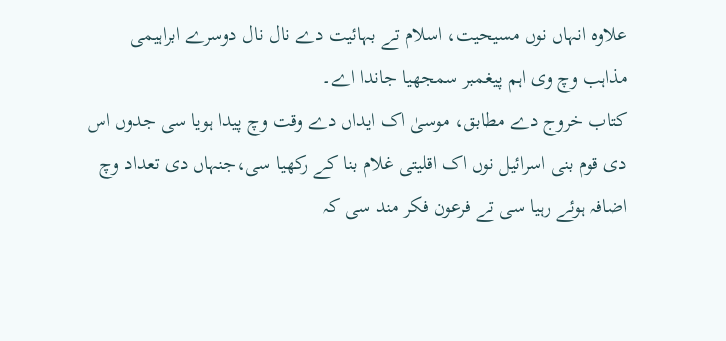علاوه انہاں نوں مسیحیت، اسلام تے بہائیت دے نال نال دوسرے ابراہیمی مذاہب وچ وی اہم پیغمبر سمجھیا جاندا اے۔
کتاب خروج دے مطابق، موسیٰ اک ایداں دے وقت وچ پیدا ہويا سی جدوں اس دی قوم بنی اسرائیل نوں اک اقليتی غلام بنا کے رکھیا سی،جنہاں دی تعداد وچ اضافہ ہوئے رہیا سی تے فرعون فکر مند سی کہ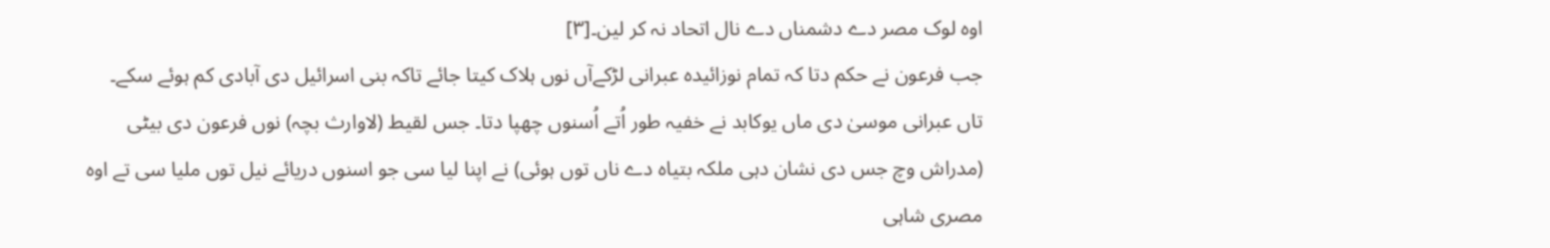اوہ لوک مصر دے دشمناں دے نال اتحاد نہ کر لین۔[۳]
جب فرعون نے حکم دتا کہ تمام نوزائیدہ عبرانی لڑکےآں نوں ہلاک کيتا جائے تاکہ بنی اسرائیل دی آبادی کم ہوئے سکے۔ تاں عبرانی موسیٰ دی ماں یوکابد نے خفیہ طور اُتے اُسنوں چھپا دتا۔ جس لقیط (لاوارث بچہ) نوں فرعون دی بیٹی (مدراش وچ جس دی نشان دہی ملکہ بتیاہ دے ناں توں ہوئی) نے اپنا لیا سی جو اسنوں دریائے نیل توں ملیا سی تے اوہ مصری شاہی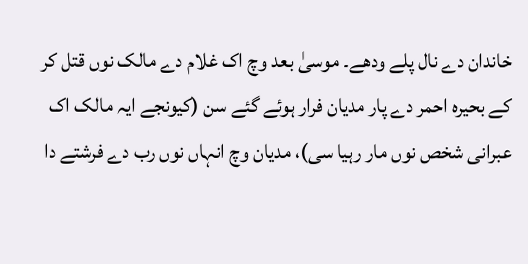خاندان دے نال پلے ودھے۔ موسیٰ بعد وچ اک غلام دے مالک نوں قتل کر کے بحیرہ احمر دے پار مدیان فرار ہوئے گئے سن (کیونجے ایہ مالک اک عبرانی شخص نوں مار رہیا سی)، مدیان وچ انہاں نوں رب دے فرشتے دا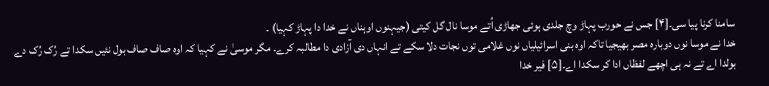سامنا کرنا پيا سی۔[۴] جس نے حورب پہاڑ وچ جلدی ہوئی جھاڑی اُتے موسا نال گل کيتی (جیہنوں اوہناں نے خدا دا پہاڑ کہیا) ۔
خدا نے موسا نوں دوبارہ مصر بھیجیا تاکہ اوہ بنی اسرائیلیاں نوں غلامی توں نجات دلا سکے تے انہاں دی آزادی دا مطالبہ کرے۔ مگر موسیٰ نے کہیا کہ اوہ صاف صاف بول نئيں سکدا تے رُک رُک دے بولدا اے تے نہ ہی اچھے لفظاں ادا کر سکدا اے۔[۵] فیر خدا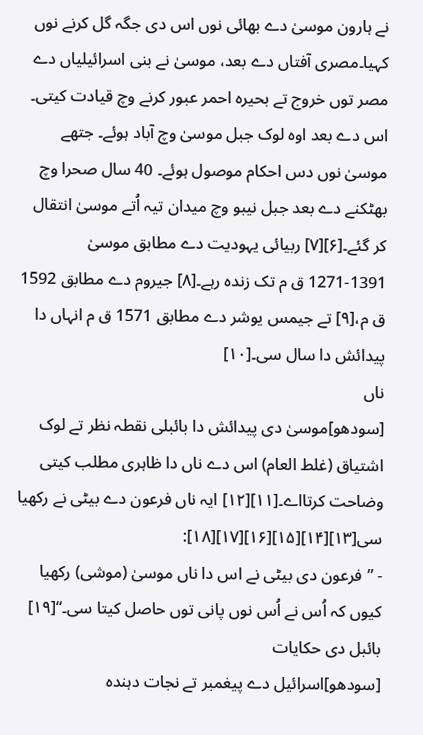نے ہارون موسیٰ دے بھائی نوں اس دی جگہ گل کرنے نوں کہیا۔مصری آفتاں دے بعد، موسیٰ نے بنی اسرائیلیاں دے مصر توں خروج تے بحیرہ احمر عبور کرنے وچ قیادت کيتی۔ اس دے بعد اوہ لوک جبل موسیٰ وچ آباد ہوئے۔ جتھے موسیٰ نوں دس احکام موصول ہوئے۔ 40 سال صحرا وچ بھٹکنے دے بعد جبل نیبو وچ میدان تیہ اُتے موسیٰ انتقال کر گئے۔[۶][۷] ربیائی یہودیت دے مطابق موسیٰ 1391-1271 ق م تک زندہ رہے۔[۸] جیروم دے مطابق 1592 ق م،[۹] تے جیمس یوشر دے مطابق 1571 ق م انہاں دا پیدائش دا سال سی۔[۱۰]
ناں
[سودھو]موسیٰ دی پیدائش دا بائبلی نقطہ نظر تے لوک اشتیاق (غلط العام) اس دے ناں دا ظاہری مطلب کيتی وضاحت کرتااے۔[۱۱][۱۲] ایہ ناں فرعون دے بیٹی نے رکھیا سی[۱۳][۱۴][۱۵][۱۶][۱۷][۱۸]:
- ”فرعون دی بیٹی نے اس دا ناں موسیٰ (موشی) رکھیا کیوں کہ اُس نے اُس نوں پانی توں حاصل کيتا سی۔“[۱۹]
بائبل دی حکایات
[سودھو]اسرائیل دے پیغمبر تے نجات دہندہ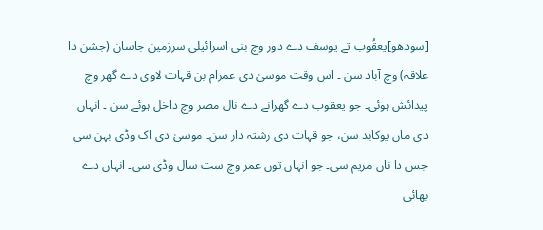[سودھو]یعقُوب تے یوسف دے دور وچ بنی اسرائیلی سرزمین جاسان (جشن دا علاقہ) وچ آباد سن ۔ اس وقت موسیٰ دی عمرام بن قہات لاوی دے گھر وچ پیدائش ہوئی۔ جو یعقوب دے گھرانے دے نال مصر وچ داخل ہوئے سن ۔ انہاں دی ماں یوکابد سن، جو قہات دی رشتہ دار سن۔ موسیٰ دی اک وڈی بہن سی جس دا ناں مریم سی۔ جو انہاں توں عمر وچ ست سال وڈی سی۔ انہاں دے بھائی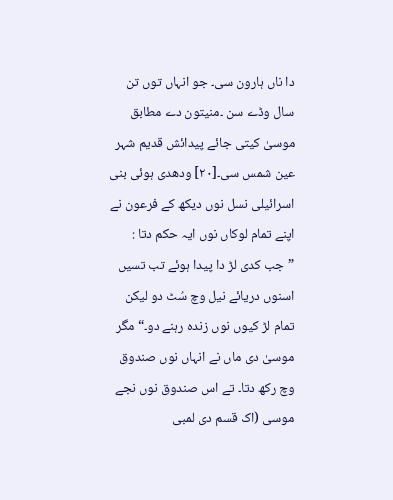دا ناں ہارون سی۔ جو انہاں توں تن سال وڈے سن ۔منیتون دے مطابق موسیٰ کيتی جائے پیدائش قدیم شہر عين شمس سی۔[۲۰] ودھدی ہوئی بنی اسرائیلی نسل نوں دیکھ کے فرعون نے اپنے تمام لوکاں نوں ایہ حکم دتا : ”جب کدی لڑ دا پیدا ہوئے تب تسيں اسنوں دریائے نیل وچ سُٹ دو لیکن تمام لڑ کیوں نوں زندہ رہنے دو۔“ مگر موسیٰ دی ماں نے انہاں نوں صندوق وچ رکھ دتا۔ تے اس صندوق نوں نجے موسی (اک قسم دی لمبی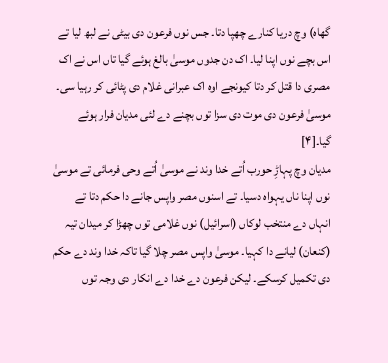گھاہ) وچ دریا کنارے چھپا دتا۔ جس نوں فرعون دی بیٹی نے لبھ لیا تے اس بچے نوں اپنا لیا۔ اک دن جدوں موسیٰ بالغ ہوئے گیا تاں اس نے اک مصری دا قتل کر دتا کیونجے اوہ اک عبرانی غلام دی پٹائی کر رہیا سی۔ موسیٰ فرعون دی موت دی سزا توں بچنے دے لئی مدیان فرار ہوئے گیا۔[۴]
مدیان وچ پہاڑِ حورب اُتے خدا وند نے موسیٰ اُتے وحی فرمائی تے موسیٰ نوں اپنا ناں یہواہ دسیا۔ تے اسنوں مصر واپس جانے دا حکم دتا تے انہاں دے منتخب لوکاں (اسرائیل) نوں غلامی توں چھڑا کر میدان تیہ (کنعان) لیانے دا کہیا۔ موسیٰ واپس مصر چلا گیا تاکہ خدا وند دے حکم دی تکمیل کرسکے۔ لیکن فرعون دے خدا دے انکار دی وجہ توں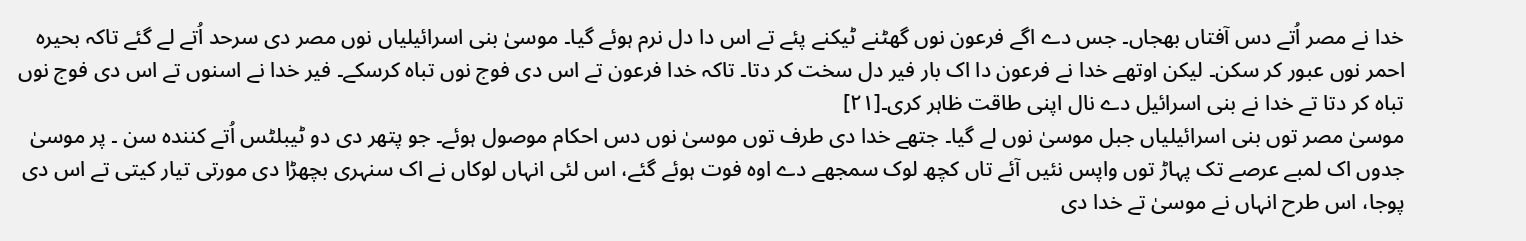خدا نے مصر اُتے دس آفتاں بھجاں۔ جس دے اگے فرعون نوں گھٹنے ٹیکنے پئے تے اس دا دل نرم ہوئے گیا۔ موسیٰ بنی اسرائیلیاں نوں مصر دی سرحد اُتے لے گئے تاکہ بحیرہ احمر نوں عبور کر سکن۔ لیکن اوتھے خدا نے فرعون دا اک بار فیر دل سخت کر دتا۔ تاکہ خدا فرعون تے اس دی فوج نوں تباہ کرسکے۔ فیر خدا نے اسنوں تے اس دی فوج نوں تباہ کر دتا تے خدا نے بنی اسرائیل دے نال اپنی طاقت ظاہر کری۔[۲۱]
موسیٰ مصر توں بنی اسرائیلیاں جبل موسیٰ نوں لے گیا۔ جتھے خدا دی طرف توں موسیٰ نوں دس احکام موصول ہوئے۔ جو پتھر دی دو ٹیبلٹس اُتے کنندہ سن ۔ پر موسیٰ جدوں اک لمبے عرصے تک پہاڑ توں واپس نئيں آئے تاں کچھ لوک سمجھے دے اوہ فوت ہوئے گئے، اس لئی انہاں لوکاں نے اک سنہری بچھڑا دی مورتی تیار کيتی تے اس دی پوجا، اس طرح انہاں نے موسیٰ تے خدا دی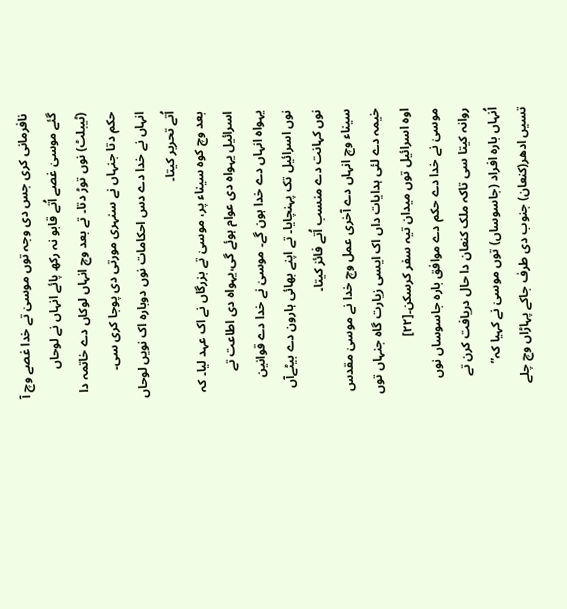نافرمانی کری جس دی وجہ توں موسیٰ تے خدا غصے وچ آ گئے موسیٰ غصے اُتے قابو نہ رکھ پائے انہاں نے لوحاں (ٹیبلٹ) نوں توڑ دتا۔ تے بعد وچ انہاں لوکاں دے خاتمہ دا حکم دتا جنہاں نے سنہری مورتی دی پوجا کری سی۔ انہاں نے خدا دے دس احکامات نوں دوبارہ اک نويں لوحاں اُتے تحریر کيتا۔
بعد وچ کوہ سیناء پر، موسیٰ تے بزرگاں نے اک عہد لیا۔ کہ اسرائیل یہواہ دی عوام ہوئے گی،یہواہ دی اطاعت تے یہواہ انہاں دے خدا ہون گے۔ موسیٰ نے خدا دے قوانین نوں اسرائیل تک پہنچایا۔ تے اپنے بھائی ہارون دے بیٹےآں نوں کہانت دے منسب اُتے فائز کيتا۔
سیناء وچ انہاں دے آخری عمل وچ خدا نے موسیٰ مقدس خیمہ دے لئی ہدایات داں اک ایسی زیارت گاہ جنہاں توں اوہ اسرائیل توں میدان تیہ سفر کرسکن۔[۲۲]
موسیٰ نے خدا دے حکم دے موافق بارہ جاسوساں نوں روانہ کيتا سی تاکہ ملک کنعان دا حال دریافت کرن تے اُنہاں بارہ افراد (جاسوساں) توں موسیٰ نے کہیا کہ” تسيں ادھر(کنعان) جنوب دی طرف جاکے پہاڑاں وچ چلے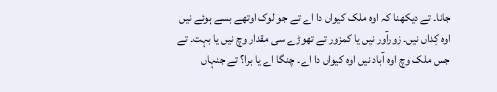جانا۔ تے دیکھنا کہ اوہ ملک کیواں دا اے تے جو لوک اوتھے بسے ہوئے نيں اوہ کِداں نيں۔ زورآور نيں یا کمزور تے تھوڑے سی مقدار وچ نيں یا بہت۔ تے جس ملک وچ اوہ آباد نيں اوہ کیواں دا اے۔ چنگا اے یا برا؟ تے جنہاں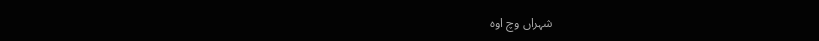شہراں وچ اوہ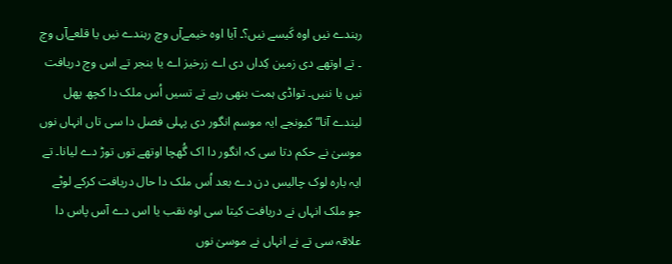رہندے نيں اوہ کَیسے نيں؟۔ آیا اوہ خیمےآں وچ رہندے نيں یا قلعےآں وچ ۔ تے اوتھے دی زمین کِداں دی اے زرخیز اے یا بنجر تے اس وچ دریافت نيں یا ننيں۔ تواڈی ہمت بنھی رہے تے تسيں اُس ملک دا کچھ پھل لیندے آنا“ کیونجے ایہ موسم انگور دی پہلی فصل دا سی تاں انہاں نوں موسیٰ نے حکم دتا سی کہ انگور دا اک گُھچا اوتھے توں توڑ دے لیانا۔ تے ایہ بارہ لوک چالیس دن دے بعد اُس ملک دا حال دریافت کرکے لوٹے جو ملک انہاں نے دریافت کيتا سی اوہ نقب یا اس دے آس پاس دا علاقہ سی تے نے انہاں نے موسیٰ نوں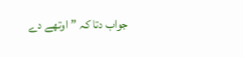جواب دتا کہ ”اوتھے دے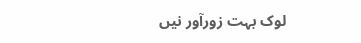لوک بہت زورآور نيں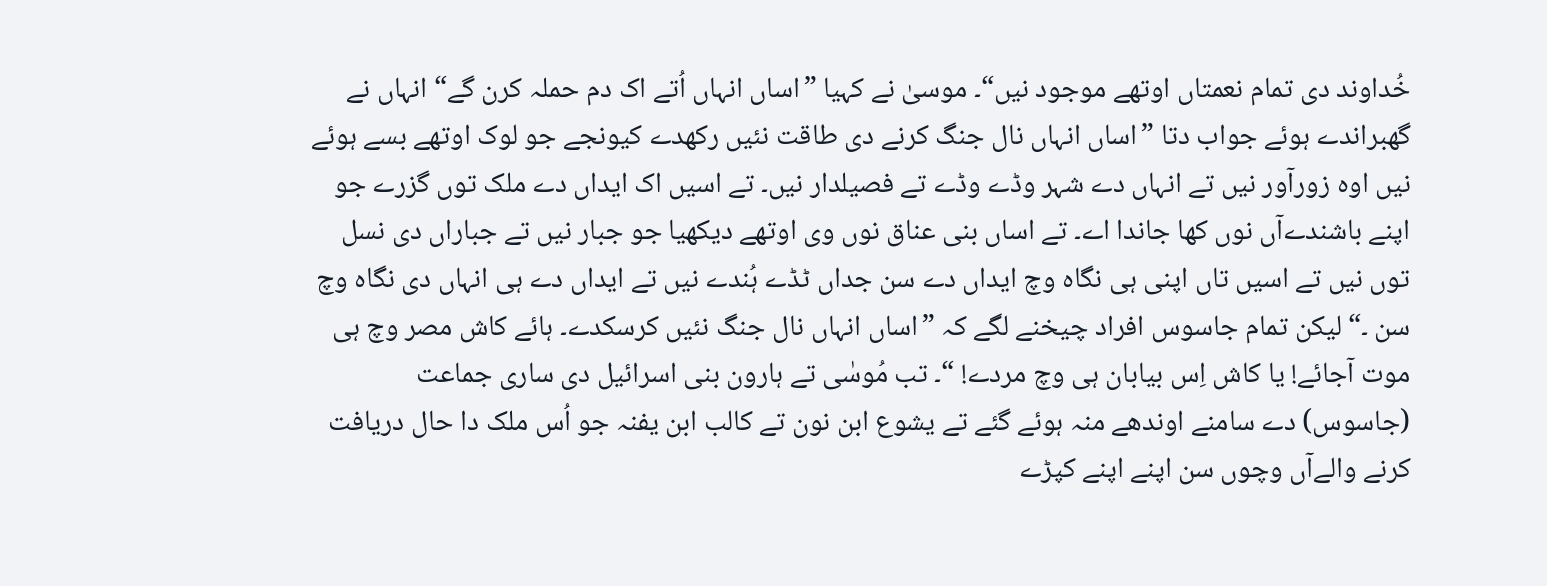خُداوند دی تمام نعمتاں اوتھے موجود نيں“۔ موسیٰ نے کہیا ”اساں انہاں اُتے اک دم حملہ کرن گے“ انہاں نے گھبراندے ہوئے جواب دتا ”اساں انہاں نال جنگ کرنے دی طاقت نئيں رکھدے کیونجے جو لوک اوتھے بسے ہوئے نيں اوہ زورآور نيں تے انہاں دے شہر وڈے وڈے تے فصیلدار نيں۔ تے اسيں اک ایداں دے ملک توں گزرے جو اپنے باشندےآں نوں کھا جاندا اے۔ تے اساں بنی عناق نوں وی اوتھے دیکھیا جو جبار نيں تے جباراں دی نسل توں نيں تے اسيں تاں اپنی ہی نگاہ وچ ایداں دے سن جداں ٹڈے ہُندے نيں تے ایداں دے ہی انہاں دی نگاہ وچ سن ۔“لیکن تمام جاسوس افراد چیخنے لگے کہ ”اساں انہاں نال جنگ نئيں کرسکدے۔ ہائے کاش مصر وچ ہی موت آجائے! یا کاش اِس بیابان ہی وچ مردے! “۔ تب مُوسٰی تے ہارون بنی اسرائیل دی ساری جماعت (جاسوس) دے سامنے اوندھے منہ ہوئے گئے تے یشوع ابن نون تے کالب ابن یفنہ جو اُس ملک دا حال دریافت کرنے والےآں وچوں سن اپنے اپنے کپڑے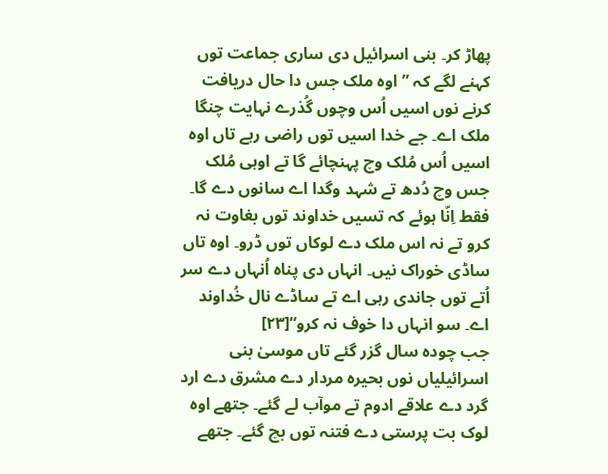پھاڑ کر۔ بنی اسرائیل دی ساری جماعت توں کہنے لگے کہ ”اوہ ملک جس دا حال دریافت کرنے نوں اسيں اُس وچوں گُذرے نہایت چنگا ملک اے۔ جے خدا اسيں توں راضی رہے تاں اوہ اسيں اُس مُلک وچ پہنچائے گا تے اوہی مُلک جس وچ دُدھ تے شہد وگدا اے سانوں دے گا۔ فقط اِنّا ہوئے کہ تسيں خداوند توں بغاوت نہ کرو تے نہ اس ملک دے لوکاں توں ڈرو۔ اوہ تاں ساڈی خوراک نيں۔ انہاں دی پناہ اُنہاں دے سر اُتے توں جاندی رہی اے تے ساڈے نال خُداوند اے۔ سو انہاں دا خوف نہ کرو“[۲۳]
جب چودہ سال گزر گئے تاں موسیٰ بنی اسرائیلیاں نوں بحیرہ مردار دے مشرق دے ارد گرد دے علاقے ادوم تے موآب لے گئے۔ جتھے اوہ لوک بت پرستی دے فتنہ توں بچ گئے۔ جتھے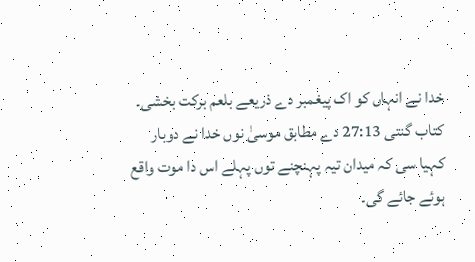خدا نے انہاں کو اک پیغمبر دے ذریعے بلعم برکت بخشی۔ کتاب گنتی 27:13 دے مطابق موسیٰ نوں خدا نے دوبار کہیا سی کہ میدان تیہ پہنچنے توں پہلے اس دا موت واقع ہوئے جائے گی۔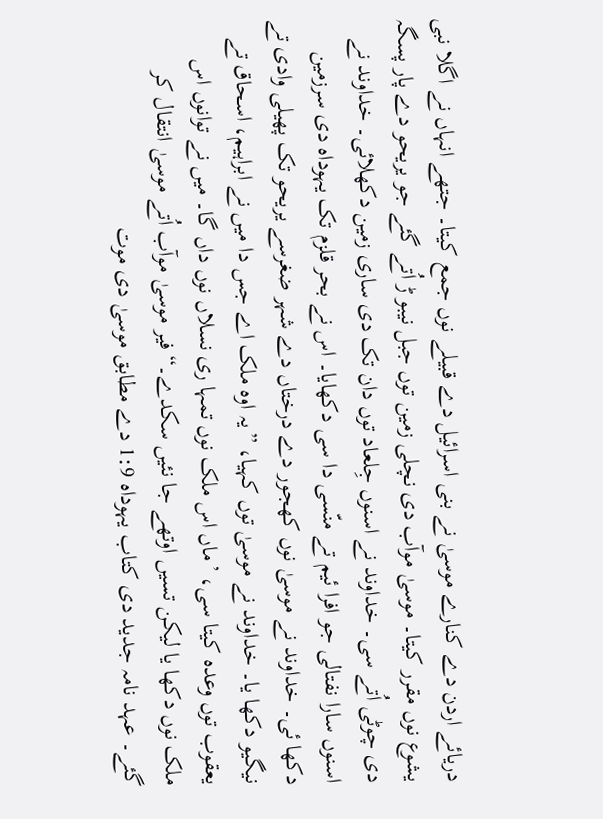دریائے اردن دے کنارے موسیٰ نے بنی اسرائیل دے قبیلے نوں جمع کيتا۔ جتھے انہاں نے اگلا نبی یشوع نوں مقرر کيتا۔ موسیٰ موآب دی نچلی زمین توں جبل نیبو ڑ اُتے گئے جو یریحو دے پار پسگہ دی چوٹی اُتے سی۔ خداوند نے اسنوں جِلعاد توں دان تک دی ساری زمین دکھلائی۔ خداوند نے اسنوں سارا نفتالی جو افرا ئیم تے منّسی دا سی دکھایا۔ اس نے بحر قلزم تک یہوداہ دی سرزمین دکھا ئی۔ خداوند نے موسیٰ نوں کھجور دے درختاں دے شہر ضغرسے یریحو تک پھیلی وادی تے نیگیو دکھا یا۔ خداوند نے موسیٰ توں کہیا، ”یہ اوہ ملک اے جس دا ميں نے ابراہیم، اسحاق تے یعقوب توں وعدہ کيتا سی، ’ماں اس ملک نوں تمہا ری نسلاں نوں داں گا۔ ميں نے توانوں اس ملک نوں دکھا یا لیکن تسيں اوتھے جا نئيں سکدے۔“ فیر موسیٰ موآب اُتے موسیٰ انتقال کر گئے۔ عہد نامہ جدید دی کتاب یہوداہ 1:9 دے مطابق موسیٰ دی موت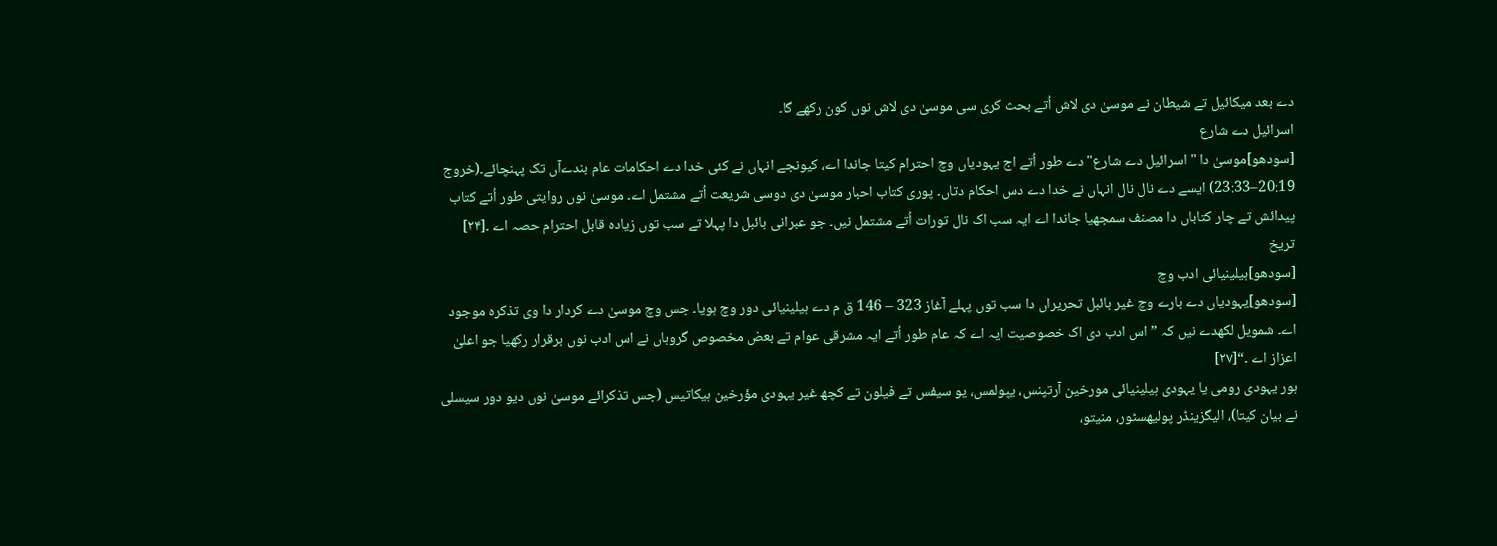دے بعد میکائیل تے شیطان نے موسیٰ دی لاش اُتے بحث کری سی موسیٰ دی لاش نوں کون رکھے گا۔
اسرائیل دے شارع
[سودھو]موسیٰ دا "اسرائیل دے شارع" دے طور اُتے اج یہودیاں وچ احترام کيتا جاندا اے، کیونجے انہاں نے کئی خدا دے احکامات عام بندےآں تک پہنچائے۔(خروج 20:19–23:33) ايسے دے نال نال انہاں نے خدا دے دس احکام دتاں۔ پوری کتاب احبار موسیٰ دی دوسی شریعت اُتے مشتمل اے۔ موسیٰ نوں روايتی طور اُتے کتاب پیدائش تے چار کتاباں دا مصنف سمجھیا جاندا اے ایہ سب اک نال تورات اُتے مشتمل نيں۔ جو عبرانی بائبل دا پہلا تے سب توں زیادہ قابل احترام حصہ اے ۔[۲۴]
تریخ
[سودھو]ہیلینیائی ادب وچ
[سودھو]یہودیاں دے بارے وچ غیر بائبل تحریراں دا سب توں پہلے آغاز 323 – 146 ق م دے ہیلینیائی دور وچ ہويا۔ جس وچ موسیٰ دے کردار دا وی تذکرہ موجود اے۔ شمویل لکھدے نيں کہ ”اس ادب دی اک خصوصیت ایہ اے کہ عام طور اُتے ایہ مشرقی عوام تے بعض مخصوص گروہاں نے اس ادب نوں برقرار رکھیا جو اعلیٰ اعزاز اے ۔“[۲۷]
ہور یہودی رومی یا یہودی ہیلینیائی مورخین آرتپنس، یپولمس، یو سیفس تے فیلون تے کچھ غیر یہودی مؤرخین ہیکاتیس (جس تذکرائے موسیٰ نوں دیو دور سیسلی نے بیان کيتا)، الیگزینڈر پولیھسٹور، منیتو،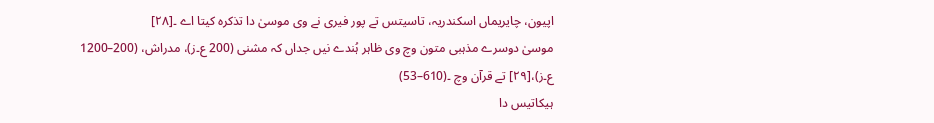اپیون، چایریماں اسکندریہ، تاسیتس تے پور فیری نے وی موسیٰ دا تذکرہ کيتا اے ۔[۲۸]
موسیٰ دوسرے مذہبی متون وچ وی ظاہر ہُندے نيں جداں کہ مشنی (200 ع۔ز)، مدراش، (200–1200 ع۔ز)،[۲۹] تے قرآن وچ ۔(610–53)
ہیکاتیس دا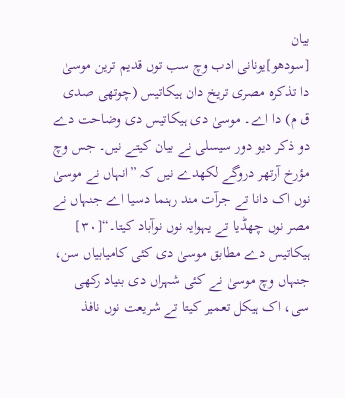بیان
[سودھو]یونانی ادب وچ سب توں قدیم ترین موسیٰ دا تذکرہ مصری تریخ دان ہیکاتیس (چوتھی صدی ق م) دا اے۔ موسیٰ دی ہیکاتیس دی وضاحت دے دو ذکر دیو دور سیسلی نے بیان کیتے نيں۔ جس وچ مؤرخ آرتھر دروگے لکھدے نيں کہ ”انہاں نے موسیٰ نوں اک دانا تے جرآت مند رہنما دسیا اے جنہاں نے مصر نوں چھڈیا تے یہوایہ نوں نوآباد کيتا۔“[۳۰] ہیکاتیس دے مطابق موسیٰ دی کئی کامیابیاں سن، جنہاں وچ موسیٰ نے کئی شہراں دی بنیاد رکھی سی، اک ہیکل تعمیر کيتا تے شریعت نوں نافذ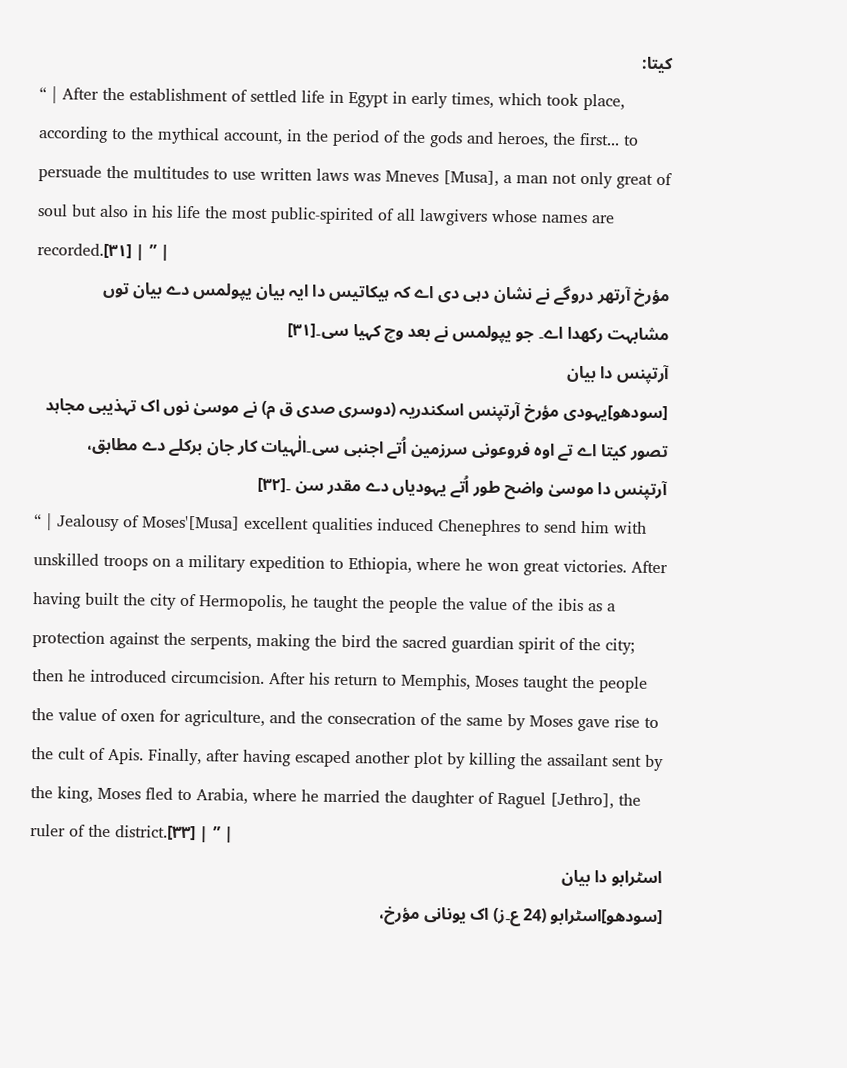کيتا:
“ | After the establishment of settled life in Egypt in early times, which took place, according to the mythical account, in the period of the gods and heroes, the first... to persuade the multitudes to use written laws was Mneves [Musa], a man not only great of soul but also in his life the most public-spirited of all lawgivers whose names are recorded.[۳۱] | ” |
مؤرخ آرتھر دروگے نے نشان دہی دی اے کہ ہیکاتیس دا ایہ بیان یپولمس دے بیان توں مشابہت رکھدا اے۔ جو یپولمس نے بعد وچ کہیا سی۔[۳۱]
آرتپنس دا بیان
[سودھو]یہودی مؤرخ آرتپنس اسکندریہ (دوسری صدی ق م) نے موسیٰ نوں اک تہذیبی مجاہد تصور کيتا اے تے اوہ فروعونی سرزمین اُتے اجنبی سی۔الٰہیات کار جان برکلے دے مطابق، آرتپنس دا موسیٰ واضح طور اُتے یہودیاں دے مقدر سن ۔[۳۲]
“ | Jealousy of Moses'[Musa] excellent qualities induced Chenephres to send him with unskilled troops on a military expedition to Ethiopia, where he won great victories. After having built the city of Hermopolis, he taught the people the value of the ibis as a protection against the serpents, making the bird the sacred guardian spirit of the city; then he introduced circumcision. After his return to Memphis, Moses taught the people the value of oxen for agriculture, and the consecration of the same by Moses gave rise to the cult of Apis. Finally, after having escaped another plot by killing the assailant sent by the king, Moses fled to Arabia, where he married the daughter of Raguel [Jethro], the ruler of the district.[۳۳] | ” |
اسٹرابو دا بیان
[سودھو]اسٹرابو (24 ع۔ز) اک یونانی مؤرخ،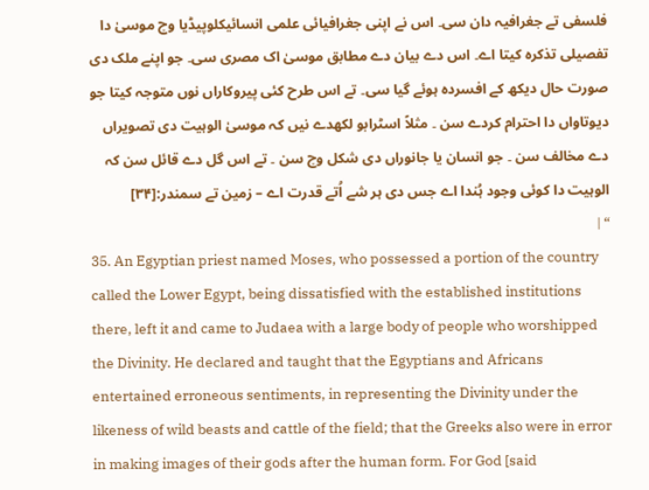فلسفی تے جغرافیہ دان سی۔ اس نے اپنی جغرافیائی علمی انسائیکلوپیڈیا وچ موسیٰ دا تفصیلی تذکرہ کيتا اے۔ اس دے بیان دے مطابق موسیٰ اک مصری سی۔ جو اپنے ملک دی صورت حال دیکھ کے افسردہ ہوئے گیا سی۔ تے اس طرح کئی پیروکاراں نوں متوجہ کيتا جو دیوتاواں دا احترام کردے سن ۔ مثلاً اسٹرابو لکھدے نيں کہ موسیٰ الوہیت دی تصویراں دے مخالف سن ۔ جو انسان یا جانوراں دی شکل وچ سن ۔ تے اس گل دے قائل سن کہ الوہیت دا کوئی وجود ہُندا اے جس دی ہر شے اُتے قدرت اے – زمین تے سمندر:[۳۴]
“ |
35. An Egyptian priest named Moses, who possessed a portion of the country called the Lower Egypt, being dissatisfied with the established institutions there, left it and came to Judaea with a large body of people who worshipped the Divinity. He declared and taught that the Egyptians and Africans entertained erroneous sentiments, in representing the Divinity under the likeness of wild beasts and cattle of the field; that the Greeks also were in error in making images of their gods after the human form. For God [said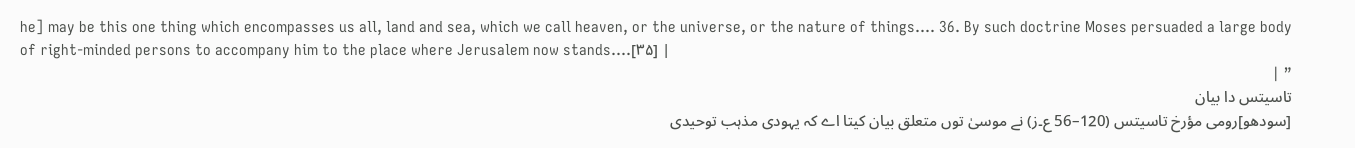he] may be this one thing which encompasses us all, land and sea, which we call heaven, or the universe, or the nature of things.... 36. By such doctrine Moses persuaded a large body of right-minded persons to accompany him to the place where Jerusalem now stands....[۳۵] |
” |
تاسیتس دا بیان
[سودھو]رومی مؤرخ تاسیتس (120–56 ع۔ز) نے موسیٰ توں متعلق بیان کيتا اے کہ یہودی مذہب توحیدی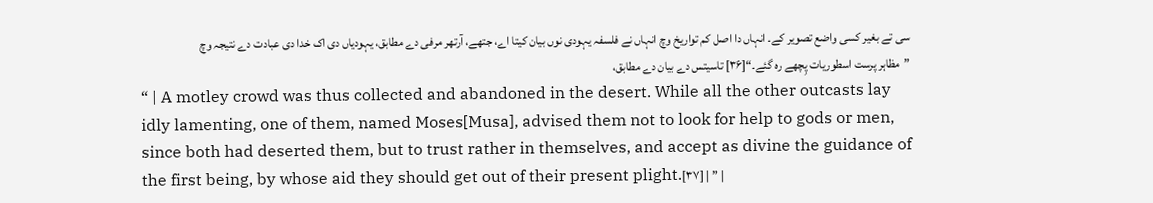سی تے بغیر کسی واضع تصویر کے۔ انہاں دا اصل کم تواریخ وچ انہاں نے فلسفہ یہودی نوں بیان کيتا اے، جتھے، آرتھر مرفی دے مطابق، یہودیاں دی اک خدا دی عبادت دے نتیجہ وچ ”مظاہر پرست اسطوریات پِچھے رہ گئے۔“[۳۶] تاسیتس دے بیان دے مطابق،
“ | A motley crowd was thus collected and abandoned in the desert. While all the other outcasts lay idly lamenting, one of them, named Moses[Musa], advised them not to look for help to gods or men, since both had deserted them, but to trust rather in themselves, and accept as divine the guidance of the first being, by whose aid they should get out of their present plight.[۳۷] | ” |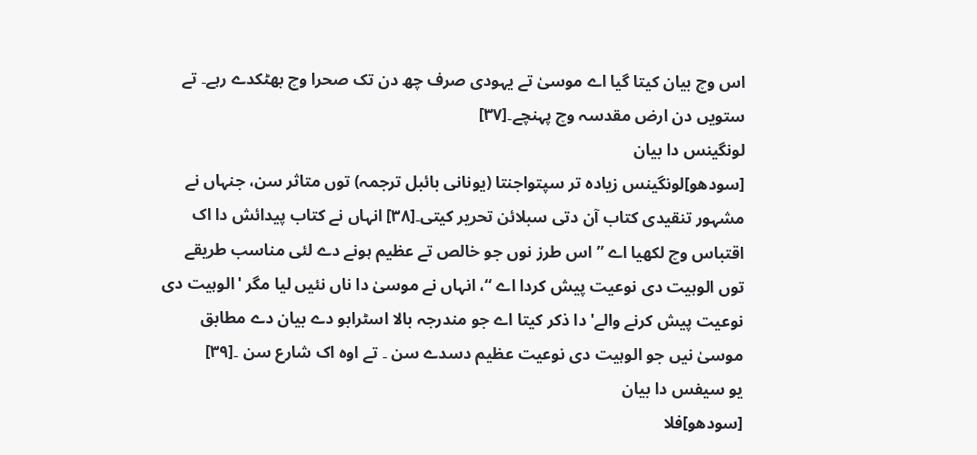اس وچ بیان کيتا گیا اے موسیٰ تے یہودی صرف چھ دن تک صحرا وچ بھٹکدے رہے۔ تے ستويں دن ارض مقدسہ وچ پہنچے۔[۳۷]
لونگینس دا بیان
[سودھو]لونگینس زیادہ تر سپتواجنتا (یونانی بائبل ترجمہ) توں متاثر سن، جنہاں نے مشہور تنقیدی کتاب آن دتی سبلائن تحریر کيتی۔[۳۸] انہاں نے کتاب پیدائش دا اک اقتباس وچ لکھیا اے ”اس طرز نوں جو خالص تے عظیم ہونے دے لئی مناسب طریقے توں الوہیت دی نوعیت پیش کردا اے “، انہاں نے موسیٰ دا ناں نئيں لیا مگر 'الوہیت دی نوعیت پیش کرنے والے' دا ذکر کيتا اے جو مندرجہ بالا اسٹرابو دے بیان دے مطابق موسیٰ نيں جو الوہیت دی نوعیت عظیم دسدے سن ۔ تے اوہ اک شارع سن ۔[۳۹]
یو سیفس دا بیان
[سودھو]فلا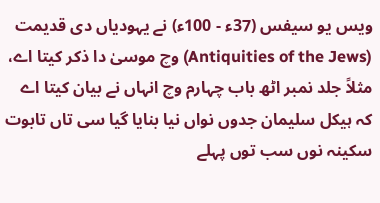ویس یو سیفس (37ء - 100ء) نے یہودیاں دی قدیمت (Antiquities of the Jews) وچ موسیٰ دا ذکر کيتا اے، مثلاً جلد نمبر اٹھ باب چہارم وچ انہاں نے بیان کيتا اے کہ ہیکل سلیمان جدوں نواں نیا بنایا گیا سی تاں تابوت سکینہ نوں سب توں پہلے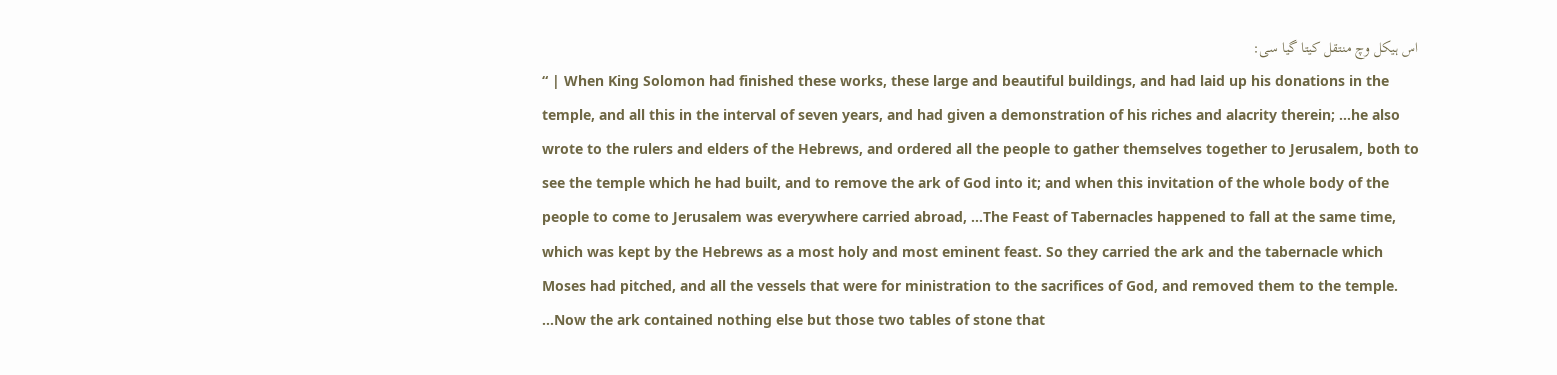اس ہیکل وچ منتقل کيتا گیا سی:
“ | When King Solomon had finished these works, these large and beautiful buildings, and had laid up his donations in the temple, and all this in the interval of seven years, and had given a demonstration of his riches and alacrity therein; ...he also wrote to the rulers and elders of the Hebrews, and ordered all the people to gather themselves together to Jerusalem, both to see the temple which he had built, and to remove the ark of God into it; and when this invitation of the whole body of the people to come to Jerusalem was everywhere carried abroad, ...The Feast of Tabernacles happened to fall at the same time, which was kept by the Hebrews as a most holy and most eminent feast. So they carried the ark and the tabernacle which Moses had pitched, and all the vessels that were for ministration to the sacrifices of God, and removed them to the temple. ...Now the ark contained nothing else but those two tables of stone that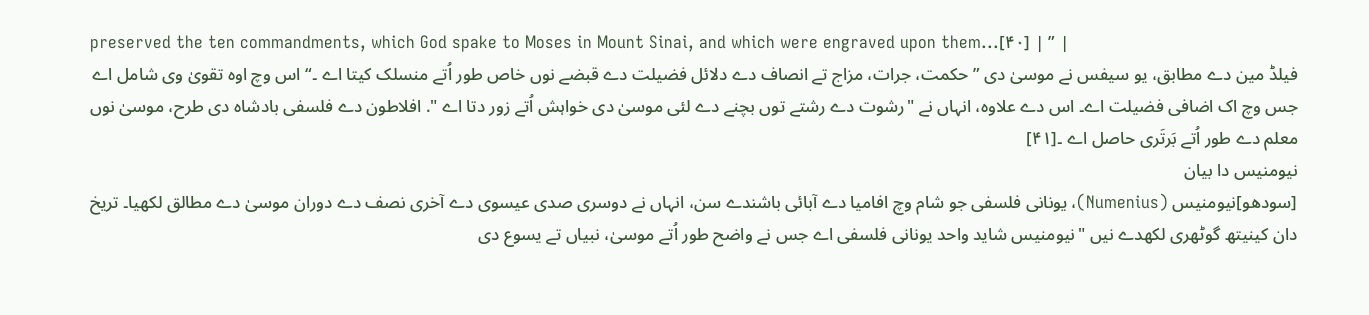preserved the ten commandments, which God spake to Moses in Mount Sinai, and which were engraved upon them...[۴۰] | ” |
فیلڈ مین دے مطابق، یو سیفس نے موسیٰ دی ”حکمت، جرات، مزاج تے انصاف دے دلائل فضیلت دے قبضے نوں خاص طور اُتے منسلک کيتا اے ۔“ اس وچ اوہ تقویٰ وی شامل اے جس وچ اک اضافی فضیلت اے۔ اس دے علاوہ، انہاں نے "رشوت دے رشتے توں بچنے دے لئی موسیٰ دی خواہش اُتے زور دتا اے ". افلاطون دے فلسفی بادشاہ دی طرح، موسیٰ نوں معلم دے طور اُتے بَرتَری حاصل اے ۔[۴۱]
نیومنیس دا بیان
[سودھو]نیومنیس (Numenius)، یونانی فلسفی جو شام وچ افامیا دے آبائی باشندے سن، انہاں نے دوسری صدی عیسوی دے آخری نصف دے دوران موسیٰ دے مطالق لکھیا۔ تریخ دان کینیتھ گوٹھری لکھدے نيں "نیومنیس شاید واحد یونانی فلسفی اے جس نے واضح طور اُتے موسیٰ، نبیاں تے یسوع دی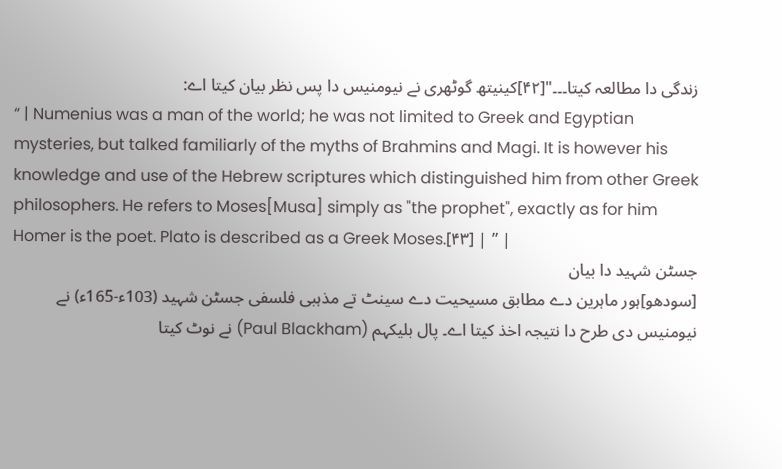زندگی دا مطالعہ کيتا۔۔۔"[۴۲]کینیتھ گوٹھری نے نیومنیس دا پس نظر بیان کيتا اے:
“ | Numenius was a man of the world; he was not limited to Greek and Egyptian mysteries, but talked familiarly of the myths of Brahmins and Magi. It is however his knowledge and use of the Hebrew scriptures which distinguished him from other Greek philosophers. He refers to Moses[Musa] simply as "the prophet", exactly as for him Homer is the poet. Plato is described as a Greek Moses.[۴۳] | ” |
جسٹن شہید دا بیان
[سودھو]ہور ماہرین دے مطابق مسیحیت دے سینٹ تے مذہبی فلسفی جسٹن شہید (103ء-165ء) نے نیومنیس دی طرح دا نتیجہ اخذ کيتا اے۔ پال بلیکہم (Paul Blackham) نے نوٹ کيتا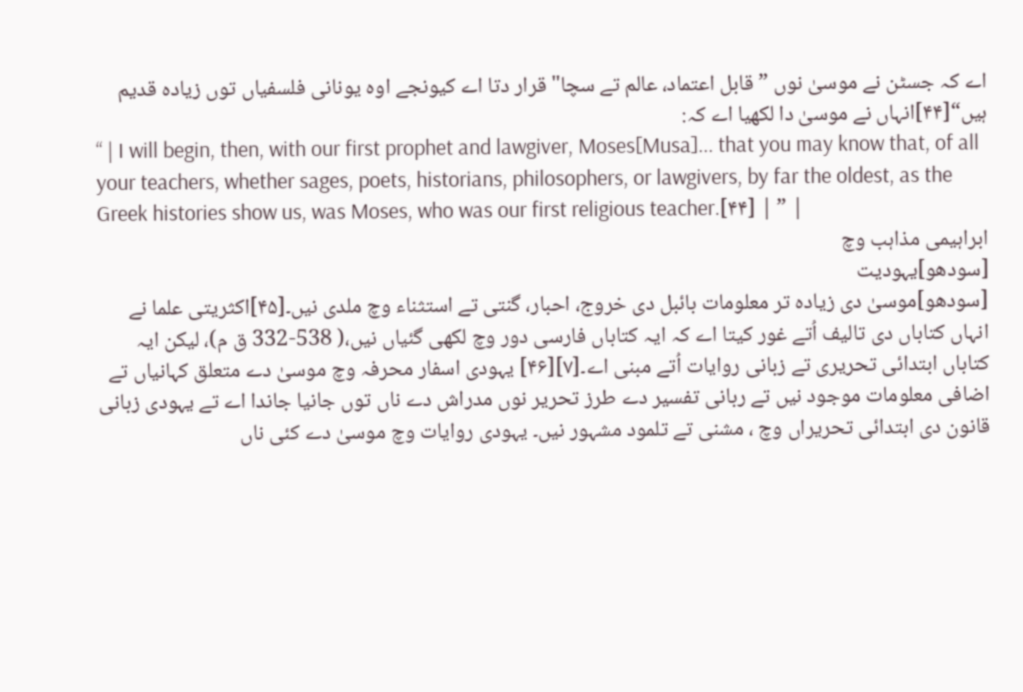اے کہ جسٹن نے موسیٰ نوں ”قابل اعتماد، عالم تے سچا" قرار دتا اے کیونجے اوہ یونانی فلسفیاں توں زیادہ قدیم ہیں“[۴۴]انہاں نے موسیٰ دا لکھیا اے کہ:
“ | I will begin, then, with our first prophet and lawgiver, Moses[Musa]... that you may know that, of all your teachers, whether sages, poets, historians, philosophers, or lawgivers, by far the oldest, as the Greek histories show us, was Moses, who was our first religious teacher.[۴۴] | ” |
ابراہیمی مذاہب وچ
[سودھو]یہودیت
[سودھو]موسیٰ دی زیادہ تر معلومات بائبل دی خروج، احبار، گنتی تے استثناء وچ ملدی نيں۔[۴۵]اکثریتی علما نے انہاں کتاباں دی تالیف اُتے غور کيتا اے کہ ایہ کتاباں فارسی دور وچ لکھی گئیاں نيں،( 538-332 ق م)، لیکن ایہ کتاباں ابتدائی تحریری تے زبانی روایات اُتے مبنی اے۔[۷][۴۶] یہودی اسفار محرفہ وچ موسیٰ دے متعلق کہانیاں تے اضافی معلومات موجود نيں تے ربانی تفسیر دے طرز تحریر نوں مدراش دے ناں توں جانیا جاندا اے تے یہودی زبانی قانون دی ابتدائی تحریراں وچ ، مشنی تے تلمود مشہور نيں۔ یہودی روایات وچ موسیٰ دے کئی ناں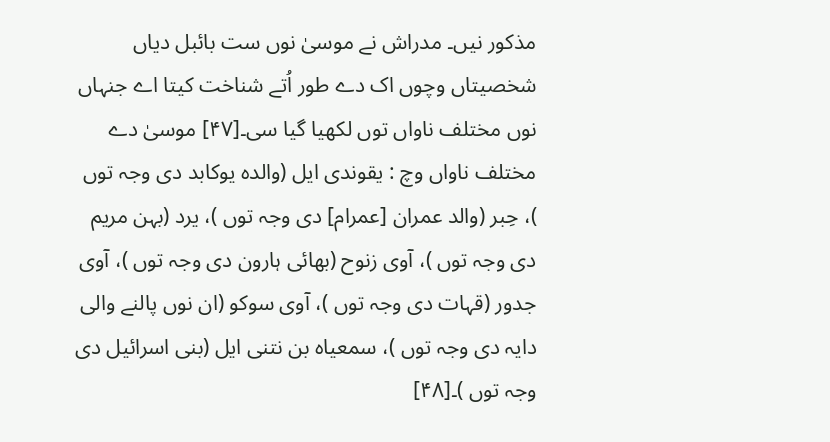مذکور نيں۔ مدراش نے موسیٰ نوں ست بائبل دیاں شخصیتاں وچوں اک دے طور اُتے شناخت کيتا اے جنہاں نوں مختلف ناواں توں لکھیا گیا سی۔[۴۷] موسیٰ دے مختلف ناواں وچ : یقوندی ایل (والدہ یوکابد دی وجہ توں )، حِبر (والد عمران [عمرام] دی وجہ توں )، یرد (بہن مریم دی وجہ توں )، آوی زنوح (بھائی ہارون دی وجہ توں )، آوی جدور (قہات دی وجہ توں )، آوی سوکو (ان نوں پالنے والی دایہ دی وجہ توں )، سمعیاہ بن نتنی ایل (بنی اسرائیل دی وجہ توں )۔[۴۸]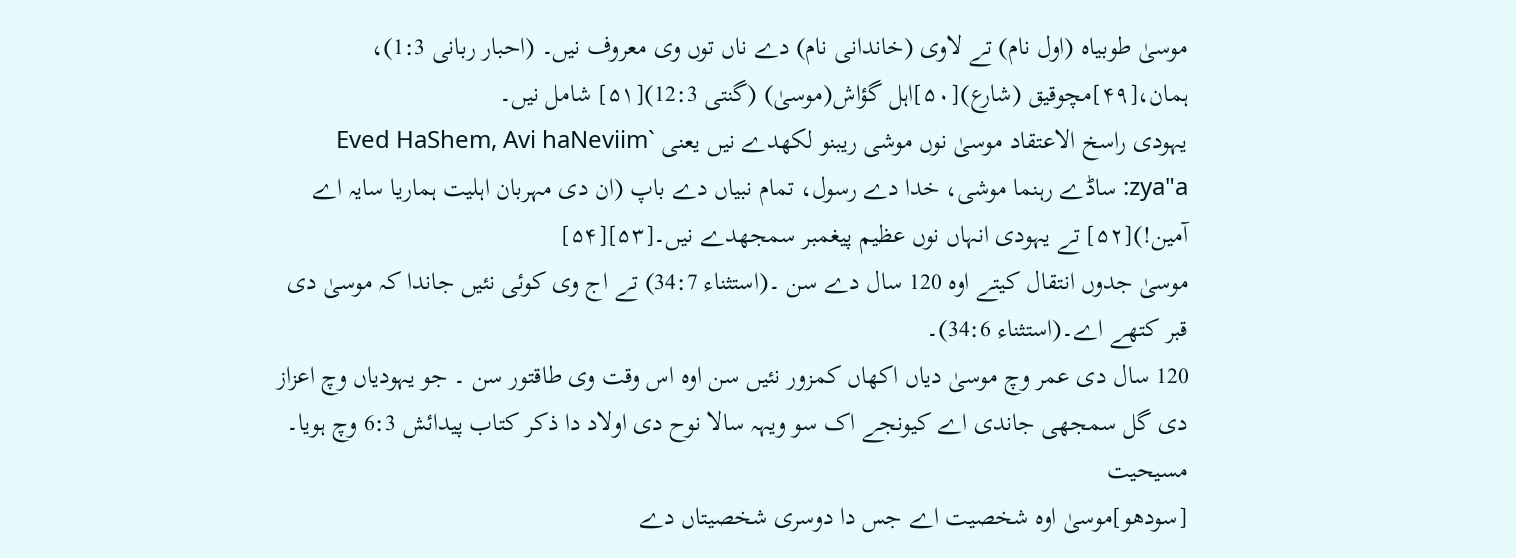موسیٰ طوبیاہ (اول نام) تے لاوی (خاندانی نام) دے ناں توں وی معروف نيں۔ (احبار ربانی 1:3)، ہمان،[۴۹]مچوقیق (شارع)[۵۰]اہل گؤاش(موسیٰ) (گنتی 12:3)[۵۱] شامل نيں۔
یہودی راسخ الاعتقاد موسیٰ نوں موشی ریبنو لکھدے نيں یعنی `Eved HaShem, Avi haNeviim zya"a: ساڈے رہنما موشی، خدا دے رسول، تمام نبیاں دے باپ (ان دی مہربان اہلیت ہماریا سایہ اے آمین!)[۵۲] تے یہودی انہاں نوں عظیم پیغمبر سمجھدے نيں۔[۵۳][۵۴]
موسیٰ جدوں انتقال کیتے اوہ 120 سال دے سن ۔(استثناء 34:7) تے اج وی کوئی نئيں جاندا کہ موسیٰ دی قبر کتھے اے۔(استثناء 34:6)۔
120 سال دی عمر وچ موسیٰ دیاں اکھاں کمزور نئيں سن اوہ اس وقت وی طاقتور سن ۔ جو یہودیاں وچ اعزاز دی گل سمجھی جاندی اے کیونجے اک سو ویہہ سالا نوح دی اولاد دا ذکر کتاب پیدائش 6:3 وچ ہويا۔
مسیحیت
[سودھو]موسیٰ اوہ شخصیت اے جس دا دوسری شخصیتاں دے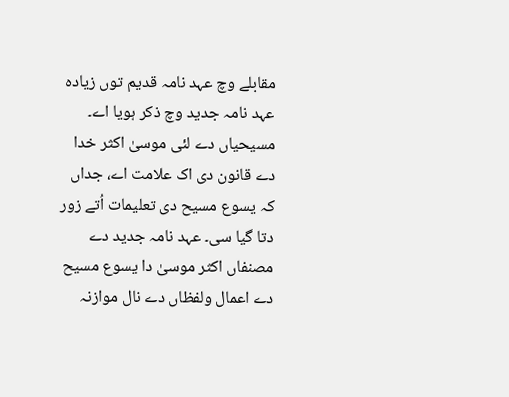مقابلے وچ عہد نامہ قدیم توں زیادہ عہد نامہ جدید وچ ذکر ہويا اے۔ مسیحیاں دے لئی موسیٰ اکثر خدا دے قانون دی اک علامت اے، جداں کہ یسوع مسیح دی تعلیمات اُتے زور دتا گیا سی۔ عہد نامہ جدید دے مصنفاں اکثر موسیٰ دا یسوع مسیح دے اعمال ولفظاں دے نال موازنہ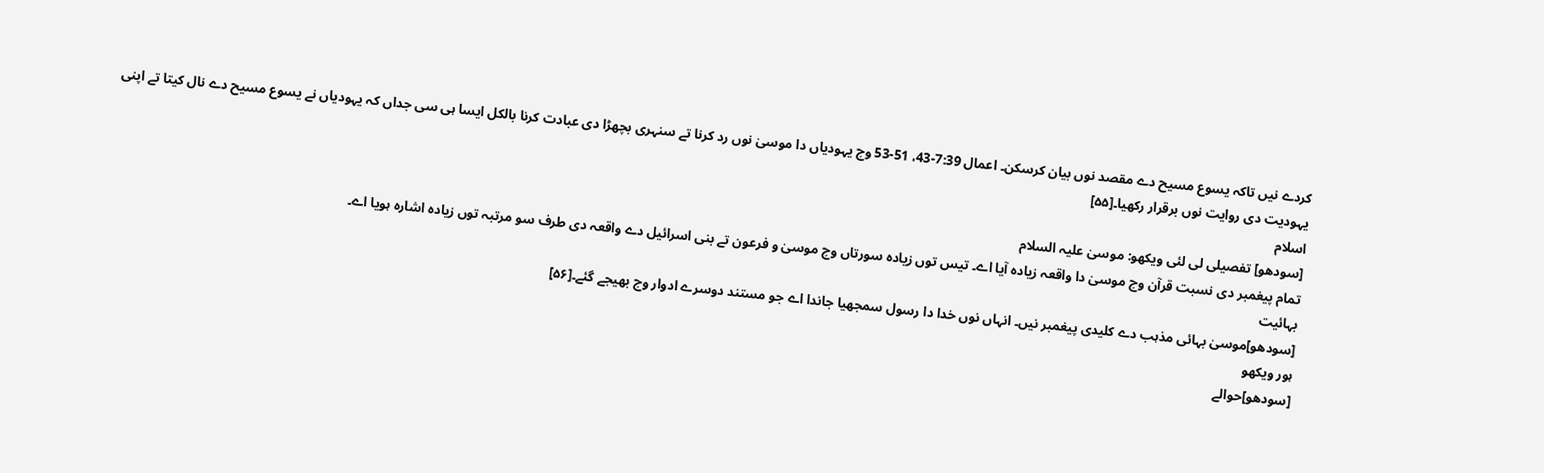کردے نيں تاکہ یسوع مسیح دے مقصد نوں بیان کرسکن۔ اعمال 7:39-43، 51-53 وچ یہودیاں دا موسیٰ نوں رد کرنا تے سنہری بچھڑا دی عبادت کرنا بالکل ایسا ہی سی جداں کہ یہودیاں نے یسوع مسیح دے نال کيتا تے اپنی یہودیت دی روایت نوں برقرار رکھیا۔[۵۵]
اسلام
[سودھو] تفصیلی لی لئی ویکھو: موسیٰ علیہ السلام
تمام پیغمبر دی نسبت قرآن وچ موسیٰ دا واقعہ زیادہ آیا اے۔ تیس توں زیادہ سورتاں وچ موسیٰ و فرعون تے بنی اسرائیل دے واقعہ دی طرف سو مرتبہ توں زیادہ اشارہ ہويا اے۔
بہائیت
[سودھو]موسیٰ بہائی مذہب دے کلیدی پیغمبر نيں۔ انہاں نوں خدا دا رسول سمجھیا جاندا اے جو مستند دوسرے ادوار وچ بھیجے گئے۔[۵۶]
ہور ویکھو
[سودھو]حوالے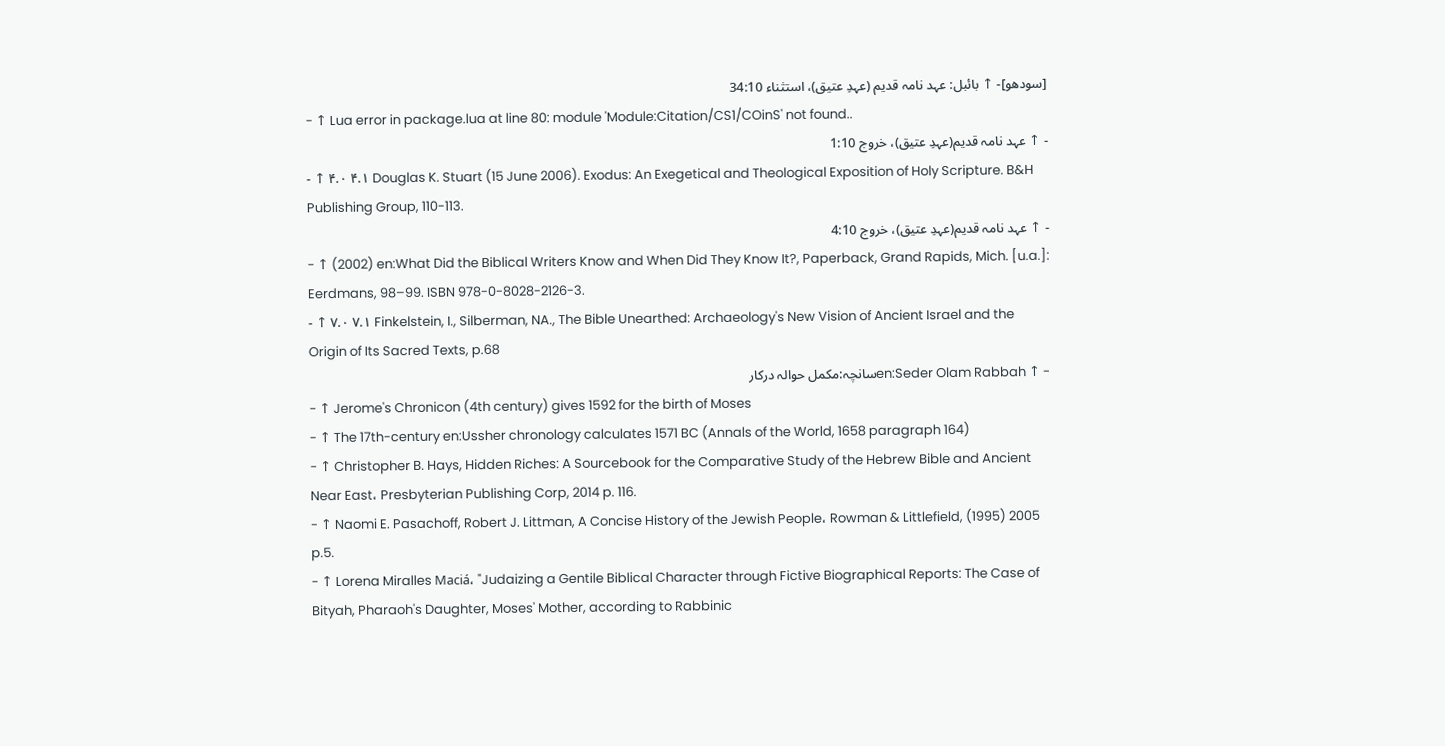[سودھو]- ↑ بائبل: عہد نامہ قدیم (عہدِ عتیق)، استثناء 34:10
- ↑ Lua error in package.lua at line 80: module 'Module:Citation/CS1/COinS' not found..
- ↑ عہد نامہ قدیم(عہدِ عتیق)، خروج 1:10
- ↑ ۴.۰ ۴.۱ Douglas K. Stuart (15 June 2006). Exodus: An Exegetical and Theological Exposition of Holy Scripture. B&H Publishing Group, 110-113.
- ↑ عہد نامہ قدیم(عہدِ عتیق)، خروج 4:10
- ↑ (2002) en:What Did the Biblical Writers Know and When Did They Know It?, Paperback, Grand Rapids, Mich. [u.a.]: Eerdmans, 98–99. ISBN 978-0-8028-2126-3.
- ↑ ۷.۰ ۷.۱ Finkelstein, I., Silberman, NA., The Bible Unearthed: Archaeology's New Vision of Ancient Israel and the Origin of Its Sacred Texts, p.68
- ↑ en:Seder Olam Rabbahسانچہ:مکمل حوالہ درکار
- ↑ Jerome's Chronicon (4th century) gives 1592 for the birth of Moses
- ↑ The 17th-century en:Ussher chronology calculates 1571 BC (Annals of the World, 1658 paragraph 164)
- ↑ Christopher B. Hays, Hidden Riches: A Sourcebook for the Comparative Study of the Hebrew Bible and Ancient Near East، Presbyterian Publishing Corp, 2014 p. 116.
- ↑ Naomi E. Pasachoff, Robert J. Littman, A Concise History of the Jewish People، Rowman & Littlefield, (1995) 2005 p.5.
- ↑ Lorena Miralles Maciá، "Judaizing a Gentile Biblical Character through Fictive Biographical Reports: The Case of Bityah, Pharaoh's Daughter, Moses' Mother, according to Rabbinic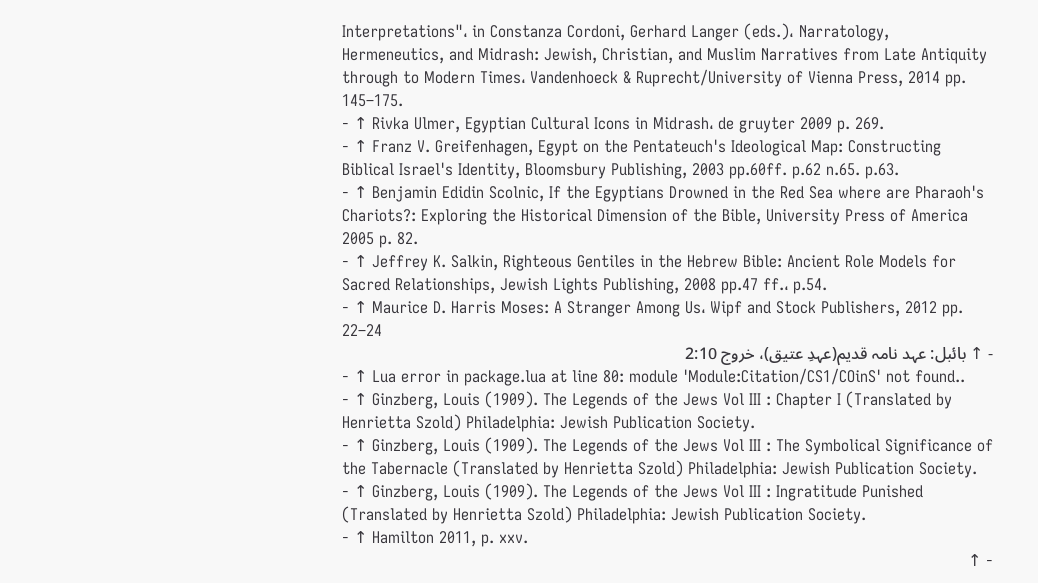Interpretations"، in Constanza Cordoni, Gerhard Langer (eds.)، Narratology, Hermeneutics, and Midrash: Jewish, Christian, and Muslim Narratives from Late Antiquity through to Modern Times، Vandenhoeck & Ruprecht/University of Vienna Press, 2014 pp. 145–175.
- ↑ Rivka Ulmer, Egyptian Cultural Icons in Midrash، de gruyter 2009 p. 269.
- ↑ Franz V. Greifenhagen, Egypt on the Pentateuch's Ideological Map: Constructing Biblical Israel's Identity, Bloomsbury Publishing, 2003 pp.60ff. p.62 n.65. p.63.
- ↑ Benjamin Edidin Scolnic, If the Egyptians Drowned in the Red Sea where are Pharaoh's Chariots?: Exploring the Historical Dimension of the Bible, University Press of America 2005 p. 82.
- ↑ Jeffrey K. Salkin, Righteous Gentiles in the Hebrew Bible: Ancient Role Models for Sacred Relationships, Jewish Lights Publishing, 2008 pp.47 ff.، p.54.
- ↑ Maurice D. Harris Moses: A Stranger Among Us، Wipf and Stock Publishers, 2012 pp. 22–24
- ↑ بائبل: عہد نامہ قدیم(عہدِ عتیق)، خروج 2:10
- ↑ Lua error in package.lua at line 80: module 'Module:Citation/CS1/COinS' not found..
- ↑ Ginzberg, Louis (1909). The Legends of the Jews Vol III : Chapter I (Translated by Henrietta Szold) Philadelphia: Jewish Publication Society.
- ↑ Ginzberg, Louis (1909). The Legends of the Jews Vol III : The Symbolical Significance of the Tabernacle (Translated by Henrietta Szold) Philadelphia: Jewish Publication Society.
- ↑ Ginzberg, Louis (1909). The Legends of the Jews Vol III : Ingratitude Punished (Translated by Henrietta Szold) Philadelphia: Jewish Publication Society.
- ↑ Hamilton 2011, p. xxv.
- ↑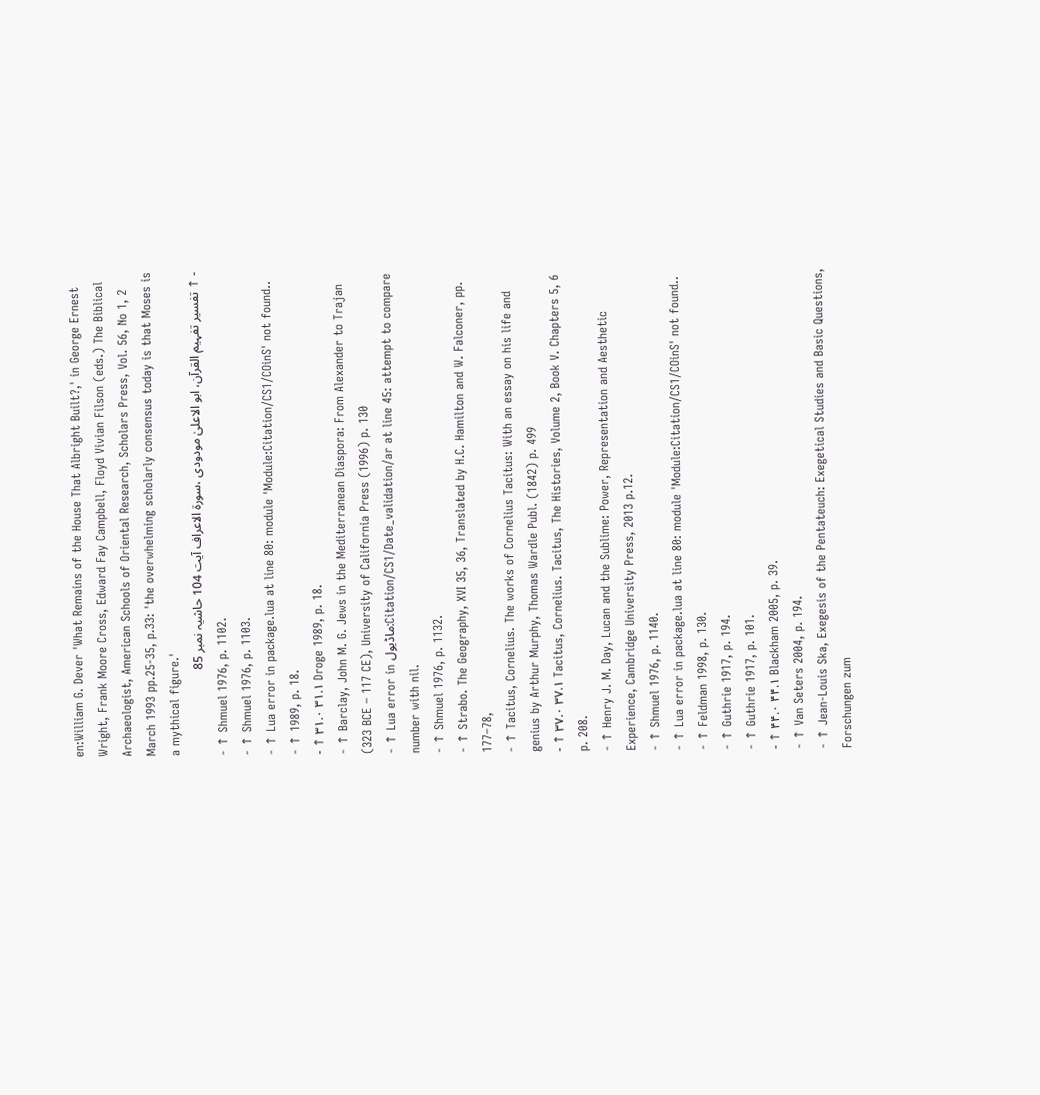en:William G. Dever 'What Remains of the House That Albright Built?,' in George Ernest Wright, Frank Moore Cross, Edward Fay Campbell, Floyd Vivian Filson (eds.) The Biblical Archaeologist, American Schools of Oriental Research, Scholars Press, Vol. 56, No 1, 2 March 1993 pp.25-35, p.33: 'the overwhelming scholarly consensus today is that Moses is a mythical figure.'
- ↑ تفسیر تفہیم القرآن، ابو الاعلیٰ مودودی ،سورۃ الاعراف آیت 104 حاشیہ نمبر 85
- ↑ Shmuel 1976, p. 1102.
- ↑ Shmuel 1976, p. 1103.
- ↑ Lua error in package.lua at line 80: module 'Module:Citation/CS1/COinS' not found..
- ↑ 1989, p. 18.
- ↑ ۳۱.۰ ۳۱.۱ Droge 1989, p. 18.
- ↑ Barclay, John M. G. Jews in the Mediterranean Diaspora: From Alexander to Trajan (323 BCE – 117 CE), University of California Press (1996) p. 130
- ↑ Lua error in ماڈیول:Citation/CS1/Date_validation/ar at line 45: attempt to compare number with nil.
- ↑ Shmuel 1976, p. 1132.
- ↑ Strabo. The Geography, XVI 35, 36, Translated by H.C. Hamilton and W. Falconer, pp. 177–78,
- ↑ Tacitus, Cornelius. The works of Cornelius Tacitus: With an essay on his life and genius by Arthur Murphy, Thomas Wardle Publ. (1842) p. 499
- ↑ ۳۷.۰ ۳۷.۱ Tacitus, Cornelius. Tacitus, The Histories, Volume 2, Book V. Chapters 5, 6 p. 208.
- ↑ Henry J. M. Day, Lucan and the Sublime: Power, Representation and Aesthetic Experience, Cambridge University Press, 2013 p.12.
- ↑ Shmuel 1976, p. 1140.
- ↑ Lua error in package.lua at line 80: module 'Module:Citation/CS1/COinS' not found..
- ↑ Feldman 1998, p. 130.
- ↑ Guthrie 1917, p. 194.
- ↑ Guthrie 1917, p. 101.
- ↑ ۴۴.۰ ۴۴.۱ Blackham 2005, p. 39.
- ↑ Van Seters 2004, p. 194.
- ↑ Jean-Louis Ska, Exegesis of the Pentateuch: Exegetical Studies and Basic Questions, Forschungen zum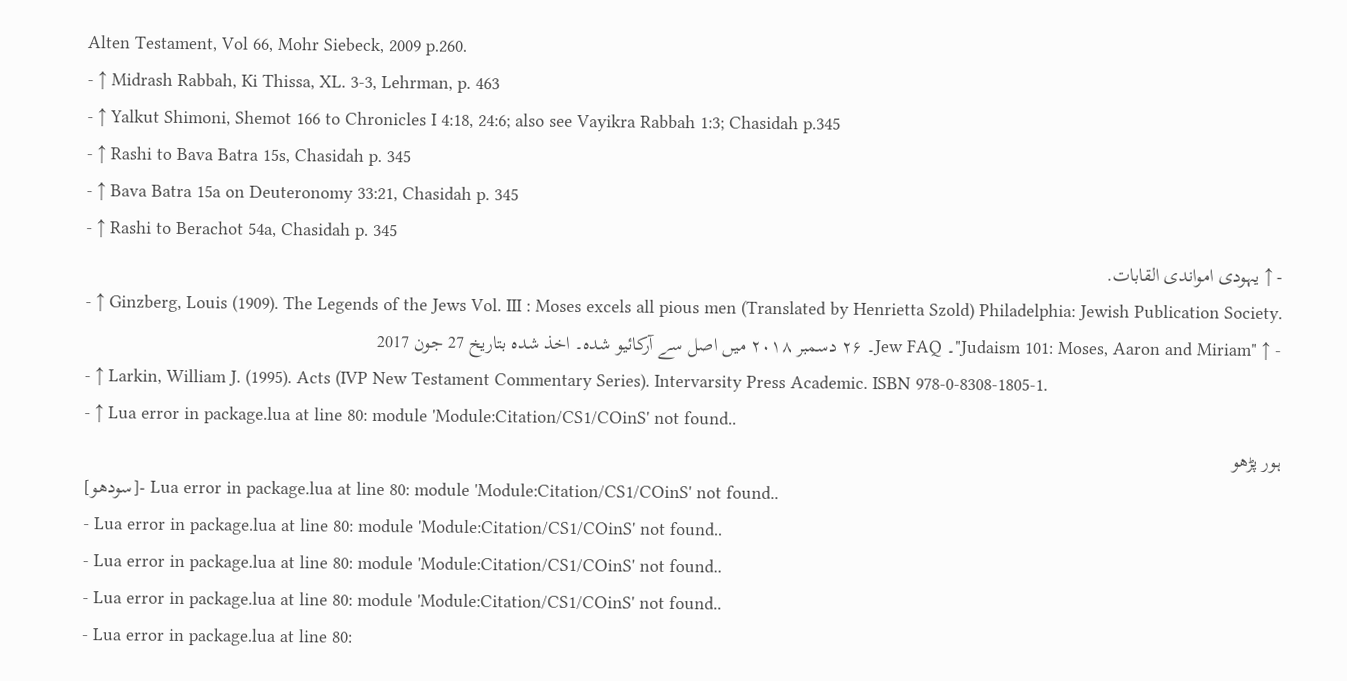Alten Testament, Vol 66, Mohr Siebeck, 2009 p.260.
- ↑ Midrash Rabbah, Ki Thissa, XL. 3-3, Lehrman, p. 463
- ↑ Yalkut Shimoni, Shemot 166 to Chronicles I 4:18, 24:6; also see Vayikra Rabbah 1:3; Chasidah p.345
- ↑ Rashi to Bava Batra 15s, Chasidah p. 345
- ↑ Bava Batra 15a on Deuteronomy 33:21, Chasidah p. 345
- ↑ Rashi to Berachot 54a, Chasidah p. 345
- ↑ یہودی امواندی القابات.
- ↑ Ginzberg, Louis (1909). The Legends of the Jews Vol. III : Moses excels all pious men (Translated by Henrietta Szold) Philadelphia: Jewish Publication Society.
- ↑ "Judaism 101: Moses, Aaron and Miriam"۔ Jew FAQ۔ ۲۶ دسمبر ۲۰۱۸ میں اصل سے آرکائیو شدہ۔ اخذ شدہ بتاریخ 27 جون 2017
- ↑ Larkin, William J. (1995). Acts (IVP New Testament Commentary Series). Intervarsity Press Academic. ISBN 978-0-8308-1805-1.
- ↑ Lua error in package.lua at line 80: module 'Module:Citation/CS1/COinS' not found..
ہور پڑھو
[سودھو]- Lua error in package.lua at line 80: module 'Module:Citation/CS1/COinS' not found..
- Lua error in package.lua at line 80: module 'Module:Citation/CS1/COinS' not found..
- Lua error in package.lua at line 80: module 'Module:Citation/CS1/COinS' not found..
- Lua error in package.lua at line 80: module 'Module:Citation/CS1/COinS' not found..
- Lua error in package.lua at line 80: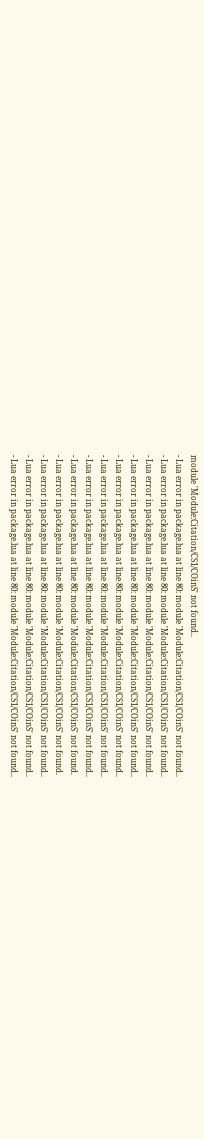module 'Module:Citation/CS1/COinS' not found..
- Lua error in package.lua at line 80: module 'Module:Citation/CS1/COinS' not found..
- Lua error in package.lua at line 80: module 'Module:Citation/CS1/COinS' not found..
- Lua error in package.lua at line 80: module 'Module:Citation/CS1/COinS' not found..
- Lua error in package.lua at line 80: module 'Module:Citation/CS1/COinS' not found..
- Lua error in package.lua at line 80: module 'Module:Citation/CS1/COinS' not found..
- Lua error in package.lua at line 80: module 'Module:Citation/CS1/COinS' not found..
- Lua error in package.lua at line 80: module 'Module:Citation/CS1/COinS' not found..
- Lua error in package.lua at line 80: module 'Module:Citation/CS1/COinS' not found.
- Lua error in package.lua at line 80: module 'Module:Citation/CS1/COinS' not found.
- Lua error in package.lua at line 80: module 'Module:Citation/CS1/COinS' not found..
- Lua error in package.lua at line 80: module 'Module:Citation/CS1/COinS' not found..
- Lua error in package.lua at line 80: module 'Module:Citation/CS1/COinS' not found..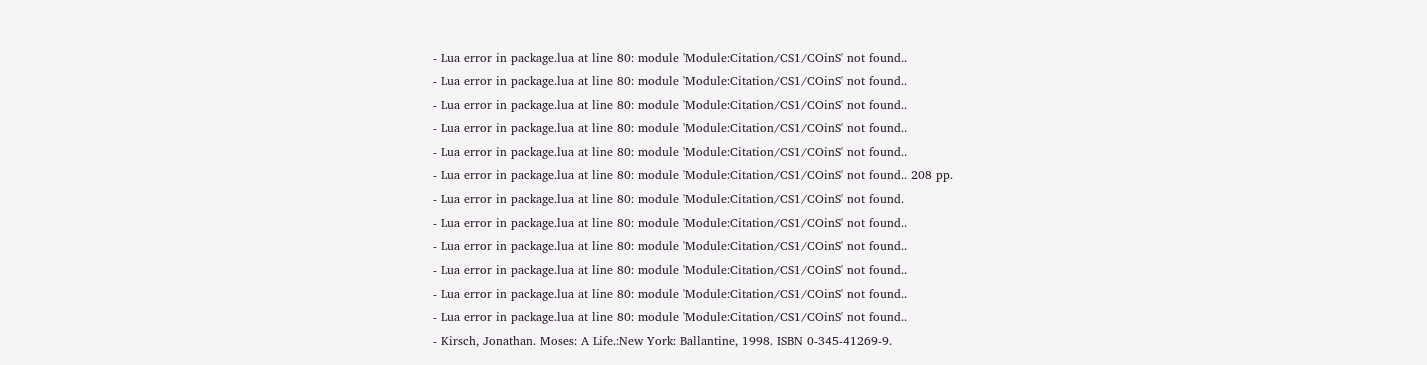- Lua error in package.lua at line 80: module 'Module:Citation/CS1/COinS' not found..
- Lua error in package.lua at line 80: module 'Module:Citation/CS1/COinS' not found..
- Lua error in package.lua at line 80: module 'Module:Citation/CS1/COinS' not found..
- Lua error in package.lua at line 80: module 'Module:Citation/CS1/COinS' not found..
- Lua error in package.lua at line 80: module 'Module:Citation/CS1/COinS' not found..
- Lua error in package.lua at line 80: module 'Module:Citation/CS1/COinS' not found.. 208 pp.
- Lua error in package.lua at line 80: module 'Module:Citation/CS1/COinS' not found.
- Lua error in package.lua at line 80: module 'Module:Citation/CS1/COinS' not found..
- Lua error in package.lua at line 80: module 'Module:Citation/CS1/COinS' not found..
- Lua error in package.lua at line 80: module 'Module:Citation/CS1/COinS' not found..
- Lua error in package.lua at line 80: module 'Module:Citation/CS1/COinS' not found..
- Lua error in package.lua at line 80: module 'Module:Citation/CS1/COinS' not found..
- Kirsch, Jonathan. Moses: A Life.:New York: Ballantine, 1998. ISBN 0-345-41269-9.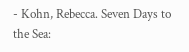- Kohn, Rebecca. Seven Days to the Sea: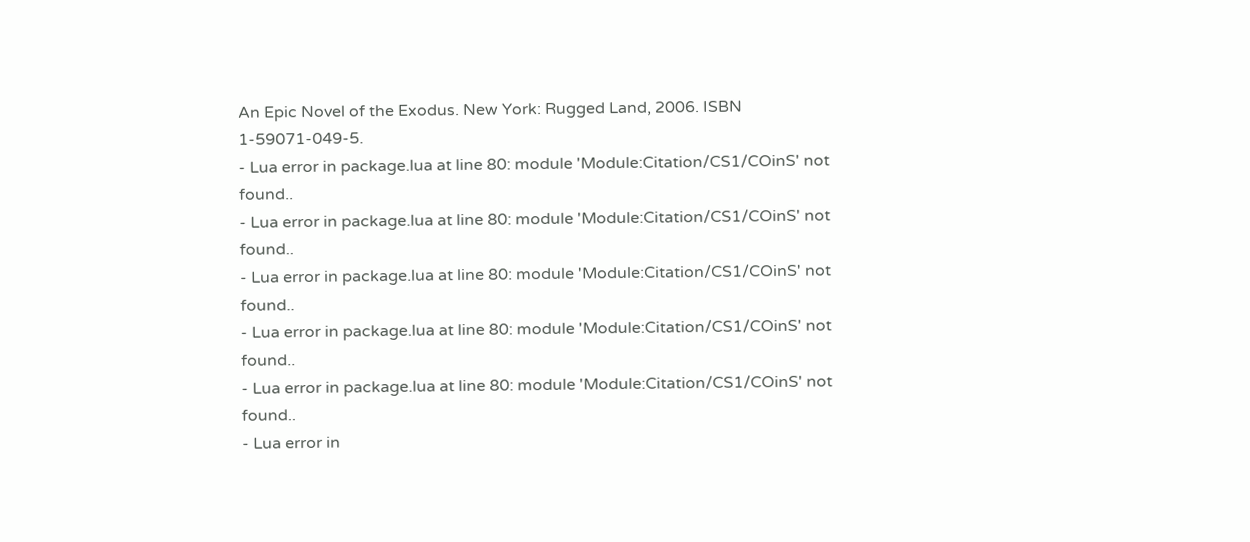An Epic Novel of the Exodus. New York: Rugged Land, 2006. ISBN 1-59071-049-5.
- Lua error in package.lua at line 80: module 'Module:Citation/CS1/COinS' not found..
- Lua error in package.lua at line 80: module 'Module:Citation/CS1/COinS' not found..
- Lua error in package.lua at line 80: module 'Module:Citation/CS1/COinS' not found..
- Lua error in package.lua at line 80: module 'Module:Citation/CS1/COinS' not found..
- Lua error in package.lua at line 80: module 'Module:Citation/CS1/COinS' not found..
- Lua error in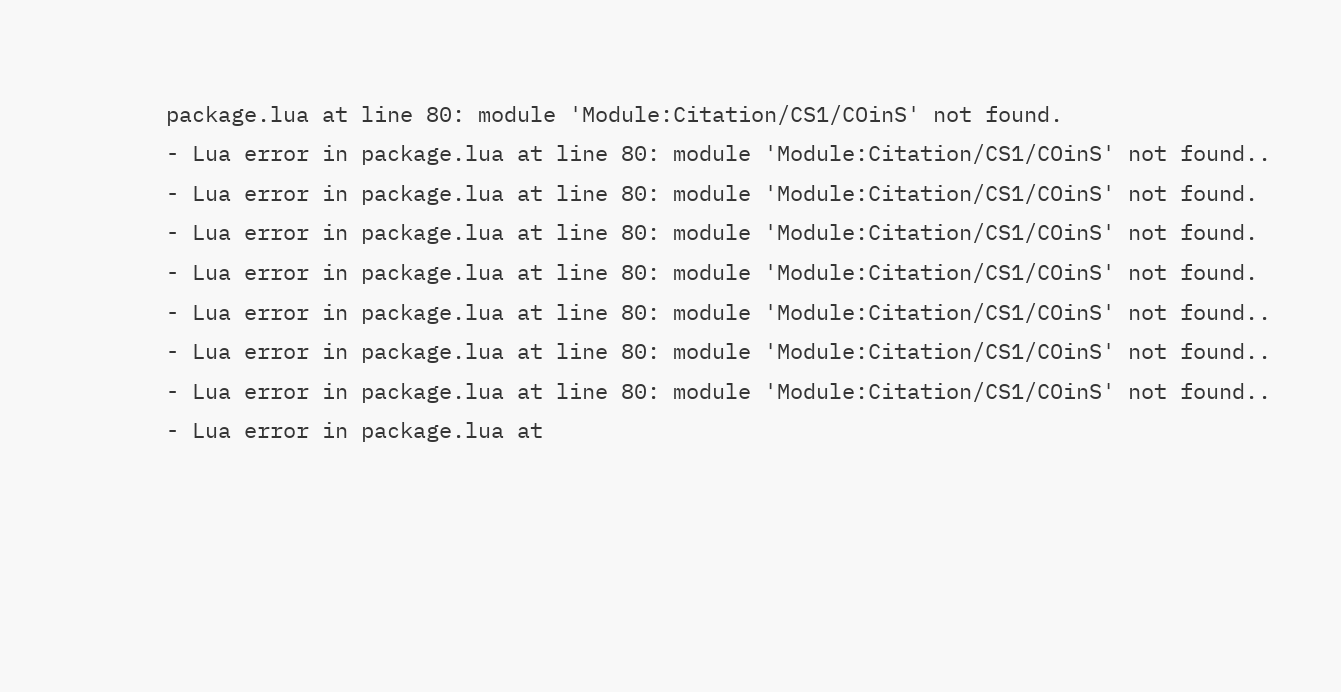package.lua at line 80: module 'Module:Citation/CS1/COinS' not found.
- Lua error in package.lua at line 80: module 'Module:Citation/CS1/COinS' not found..
- Lua error in package.lua at line 80: module 'Module:Citation/CS1/COinS' not found.
- Lua error in package.lua at line 80: module 'Module:Citation/CS1/COinS' not found.
- Lua error in package.lua at line 80: module 'Module:Citation/CS1/COinS' not found.
- Lua error in package.lua at line 80: module 'Module:Citation/CS1/COinS' not found..
- Lua error in package.lua at line 80: module 'Module:Citation/CS1/COinS' not found..
- Lua error in package.lua at line 80: module 'Module:Citation/CS1/COinS' not found..
- Lua error in package.lua at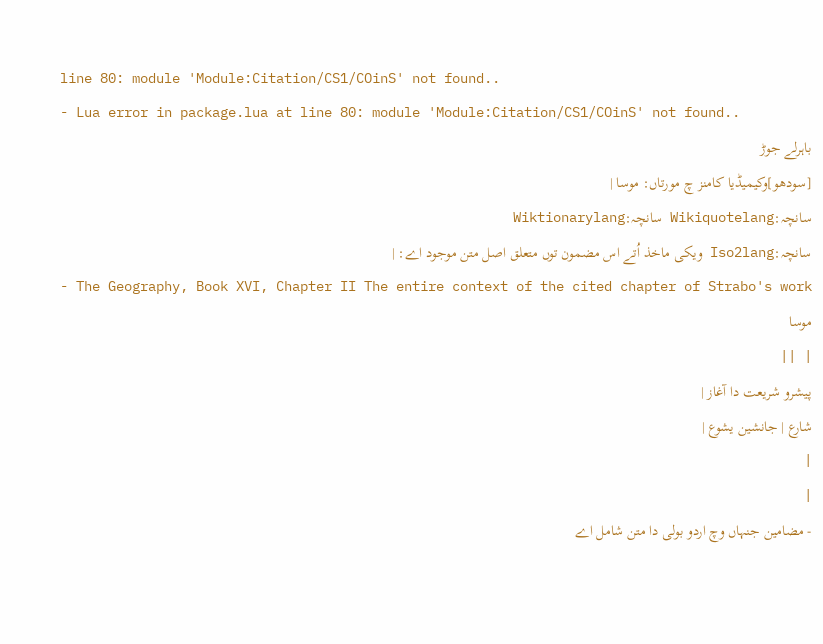line 80: module 'Module:Citation/CS1/COinS' not found..
- Lua error in package.lua at line 80: module 'Module:Citation/CS1/COinS' not found..
باہرلے جوڑ
[سودھو]وکیمیڈیا کامنز چ مورتاں: موسا |
سانچہ:Wikiquotelang سانچہ:Wiktionarylang
سانچہ:Iso2lang ویکی ماخذ اُتے اس مضمون توں متعلق اصل متن موجود اے: |
- The Geography, Book XVI, Chapter II The entire context of the cited chapter of Strabo's work
موسا
| ||
پیشرو شریعت دا آغاز |
شارع | جانشین یشوع |
|
|
- مضامین جنہاں وچ اردو بولی دا متن شامل اے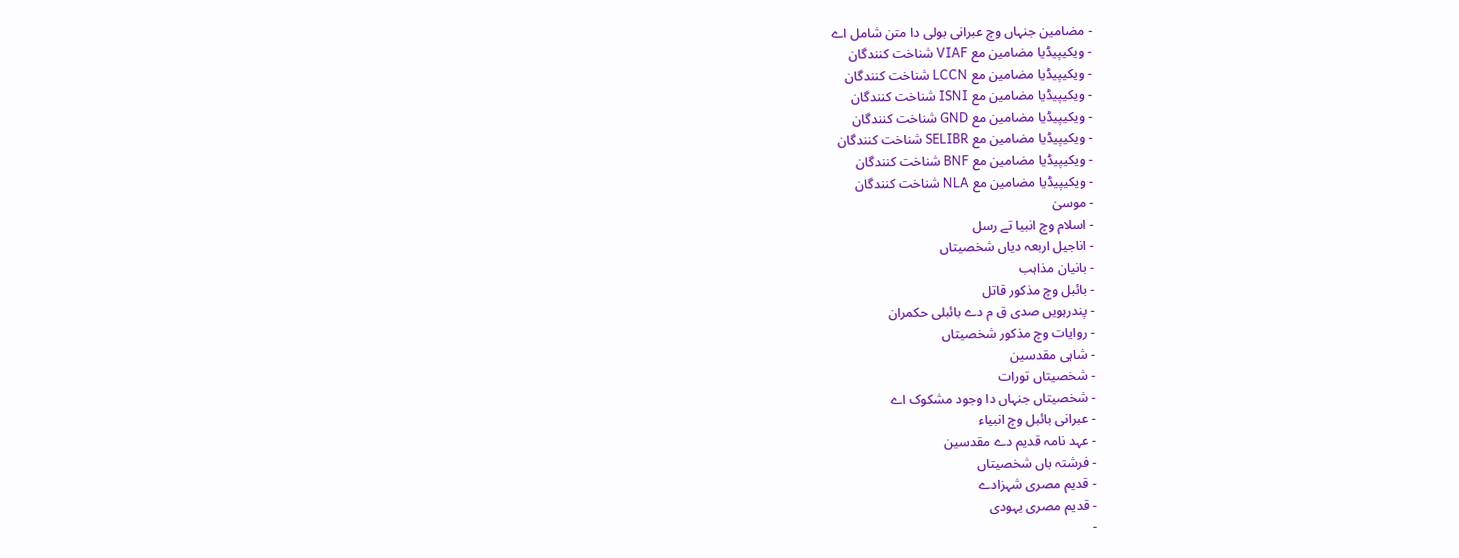- مضامین جنہاں وچ عبرانی بولی دا متن شامل اے
- ویکیپیڈیا مضامین مع VIAF شناخت کنندگان
- ویکیپیڈیا مضامین مع LCCN شناخت کنندگان
- ویکیپیڈیا مضامین مع ISNI شناخت کنندگان
- ویکیپیڈیا مضامین مع GND شناخت کنندگان
- ویکیپیڈیا مضامین مع SELIBR شناخت کنندگان
- ویکیپیڈیا مضامین مع BNF شناخت کنندگان
- ویکیپیڈیا مضامین مع NLA شناخت کنندگان
- موسیٰ
- اسلام وچ انبیا تے رسل
- اناجیل اربعہ دیاں شخصیتاں
- بانیان مذاہب
- بائبل وچ مذکور قاتل
- پندرہويں صدی ق م دے بائبلی حکمران
- روایات وچ مذکور شخصیتاں
- شاہی مقدسین
- شخصیتاں تورات
- شخصیتاں جنہاں دا وجود مشکوک اے
- عبرانی بائبل وچ انبیاء
- عہد نامہ قدیم دے مقدسین
- فرشتہ باں شخصیتاں
- قدیم مصری شہزادے
- قدیم مصری یہودی
-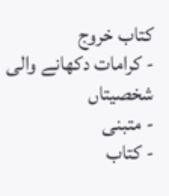کتاب خروج
- کرامات دکھانے والی شخصیتاں
- متبنی
- کتاب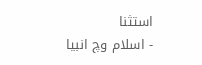استثنا
- اسلام وچ انبیا